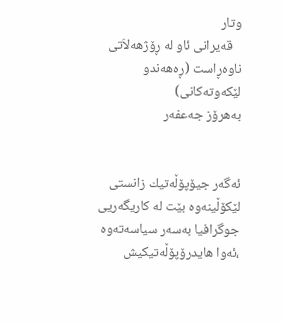وتار
   قه‌یرانی‌ ئاو له‌ ڕۆژهه‌لاَتی‌ ناوه‌ڕاست (ڕه‌هه‌ندو لێكه‌وته‌كانی‌)
به‌هرۆز جه‌عفه‌ر


ئه‌گه‌ر جیۆپۆڵه‌تیك زانستی‌ لێكۆڵینه‌وه‌ بێت له‌ كاریگه‌ریی جوگرافیا به‌سه‌ر سیاسه‌ته‌وه‌ ،ئه‌وا هایدرۆپۆڵه‌تیكیش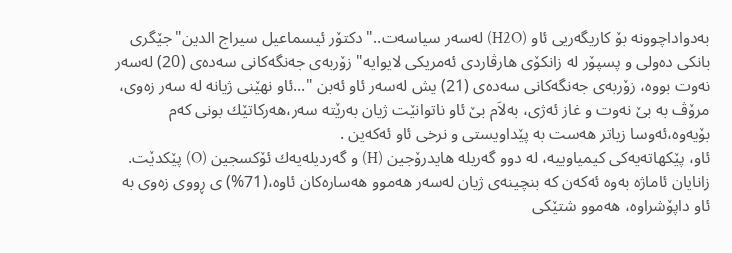به‌دواداچوونه‌ بۆ كاریگه‌ریی ئاو (H2O) له‌سه‌ر سیاسه‌ت.."دكتۆر ئیسماعیل سیراج الدین"جێگری‌ بانكی‌ ده‌ولی‌ و پسپۆر له‌ زانكۆی‌ هارڤاردی‌ ئه‌مریكی‌ لایوایه‌" زۆربه‌ی‌ جه‌نگه‌كانی‌ سه‌ده‌ی‌ (20) له‌سه‌ر نه‌وت بووه‌، زۆربه‌ی‌ جه‌نگه‌كانی‌ سه‌ده‌ی‌ (21) یش له‌سه‌ر ئاو ئه‌بن "...ئاو نهێنی‌ ژیانه‌ له‌ سه‌ر زه‌وی‌، مرۆڤ به‌ بێ نه‌وت و غاز ئه‌ژی‌، به‌لاَم بێ ئاو ناتوانێت ژیان به‌رێته‌ سه‌ر،هه‌ركاتێك بونی‌ كه‌م بۆیه‌وه‌،ئه‌وسا زیاتر هه‌ست به‌ پێداویستی‌ و نرخی‌ ئاو ئه‌كه‌ین .
ئاو، پێكهاته‌یه‌كی‌ كیمیاوییه‌، له‌ دوو گه‌ریله‌ هایدرۆجین (H) و گه‌ردیله‌یه‌ك ئۆكسجین (O) پێكدێت. زانایان ئاماژه‌ به‌وه‌ ئه‌كه‌ن كه‌ بنچینه‌ی‌ ژیان له‌سه‌ر هه‌موو هه‌ساره‌كان ئاوه‌،(71%) ی‌ ڕووی‌ زه‌وی‌ به‌ ئاو داپۆشراوه‌، هه‌موو شتێكی‌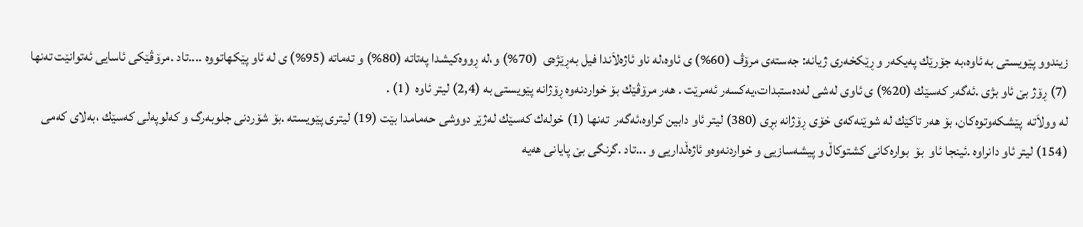زیندوو پێویستی به‌ ئاوه‌،به‌ جۆرێك په‌یكه‌ر و ڕێكخه‌ری‌ ژیانه‌: جه‌سته‌ی‌ مرۆڤ (60%) ی‌ ئاوه‌،له‌ ناو ئاژه‌لاَندا فیل به‌ڕێژه‌ی‌  (70%) و،له‌ ڕووه‌كیشدا په‌تاته‌ (80%) و ته‌ماته‌ (95%) ی‌ له‌ ئاو پێكهاتووه‌ ....تاد .مرۆڤێكی‌ ئاسایی ئه‌توانێت ته‌نها (7) ڕۆژ بێ ئاو بژی‌ .ئه‌گه‌ر كه‌سێك (20%) ی‌ ئاوی‌ له‌شی‌ له‌ده‌ستبدات،یه‌كسه‌ر ئه‌مرێت . هه‌ر مرۆڤێك بۆ خواردنه‌وه‌ ڕۆژانه‌ پێویستی‌ به‌ (2,4) لیتر ئاوه‌  (1) .
له‌ وولاَته‌  پێشكه‌وتوه‌كان، بۆ هه‌ر تاكێك له‌ شوێنه‌كه‌ی‌ خۆی‌ ڕۆژانه‌ بڕی‌ (380) لیتر ئاو دابین كراوه‌،ئه‌گه‌ر  ته‌نها (1) خوله‌ك كه‌سێك له‌ژێر دووشی‌ حه‌مامدا بێت (19) لیتری‌ پێویسته‌ .بۆ شۆردنی‌ جلوبه‌رگ و كه‌لوپه‌لی‌ كه‌سێك ،به‌لای‌ كه‌می‌ (154) لیتر ئاو دانراوه‌ .ئینجا ئاو  بۆ  بواره‌كانی‌ كشتوكاڵ و پیشه‌سازیی و خواردنه‌وه‌و ئاژه‌ڵداریی و ...تاد .گرنگی‌ بێ پایانی‌ هه‌یه‌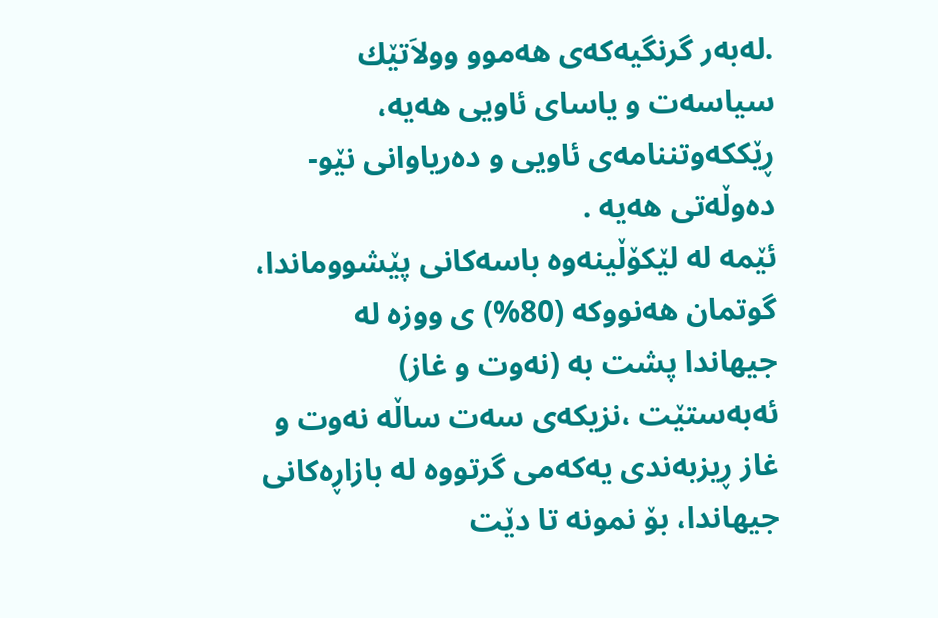.له‌به‌ر گرنگیه‌كه‌ی‌ هه‌موو وولاَتێك سیاسه‌ت و یاسای‌ ئاویی هه‌یه‌، ڕێككه‌وتننامه‌ی‌ ئاویی و ده‌ریاوانی‌ نێو-ده‌وڵه‌تی‌ هه‌یه‌ .
ئێمه‌ له‌ لێكۆڵینه‌وه‌ باسه‌كانی‌ پێشووماندا، گوتمان هه‌نووكه‌ (80%) ی‌ ووزه‌ له‌ جیهاندا پشت به‌ (نه‌وت و غاز) ئه‌به‌ستێت ،نزیكه‌ی‌ سه‌ت ساڵه‌ نه‌وت و غاز ڕیزبه‌ندی‌ یه‌كه‌می‌ گرتووه‌ له‌ بازاڕه‌كانی‌ جیهاندا، بۆ نمونه‌ تا دێت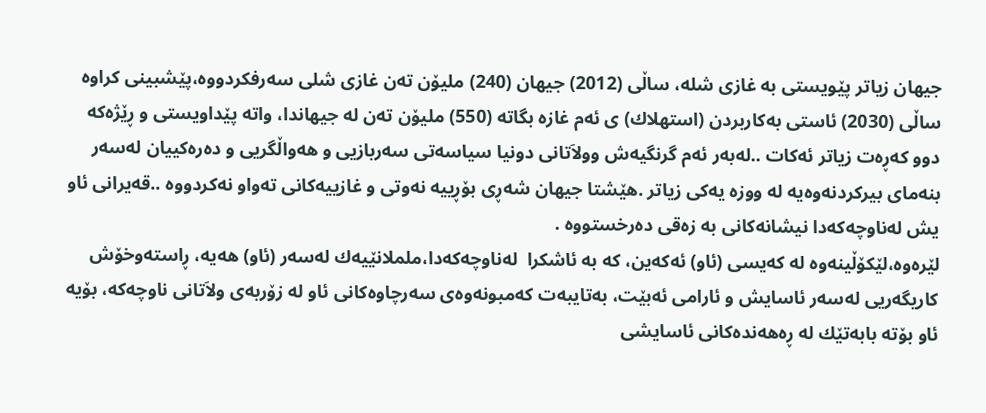جیهان زیاتر پێویستی‌ به‌ غازی‌ شله‌، ساڵی‌ (2012) جیهان (240) ملیۆن ته‌ن غازی‌ شلی‌ سه‌رفكردووه‌،پێشبینی‌ كراوه‌ ساڵی‌ (2030) ئاستی‌ به‌كاربردن (استهلاك) ی‌ ئه‌م غازه‌ بگاته‌ (550) ملیۆن ته‌ن له‌ جیهاندا، واته‌ پێداویستی‌ و ڕێژه‌كه‌ دوو كه‌ڕه‌ت زیاتر ئه‌كات ..له‌به‌ر ئه‌م گرنگیه‌ش وولاَتانی‌ دونیا سیاسه‌تی‌ سه‌ربازیی و هه‌واڵگریی و ده‌ره‌كییان له‌سه‌ر بنه‌مای‌ بیركردنه‌وه‌یه‌ له‌ ووزه‌ یه‌كی‌ زیاتر .هێشتا جیهان شه‌ڕی‌ بۆڕییه‌ نه‌وتی‌ و غازییه‌كانی‌ ته‌واو نه‌كردووه‌ ..قه‌یرانی‌ ئاو یش له‌ناوچه‌كه‌دا نیشانه‌كانی‌ به‌ زه‌قی‌ ده‌رخستووه‌ .
لێره‌وه‌،لێكۆڵینه‌وه‌ له‌ كه‌یسی‌ (ئاو) ئه‌كه‌ین، كه‌ به‌ ئاشكرا  له‌ناوچه‌كه‌دا،ململانێیه‌ك له‌سه‌ر (ئاو) هه‌یه‌، ڕاسته‌وخۆش كاریگه‌ریی له‌سه‌ر ئاسایش و ئارامی‌ ئه‌بێت، به‌تایبه‌ت كه‌مبونه‌وه‌ی‌ سه‌رچاوه‌كانی‌ ئاو له‌ زۆربه‌ی‌ ولاَتانی‌ ناوچه‌كه‌، بۆیه‌ ئاو بۆته‌ بابه‌تێك له‌ ڕه‌هه‌نده‌كانی‌ ئاسایشی‌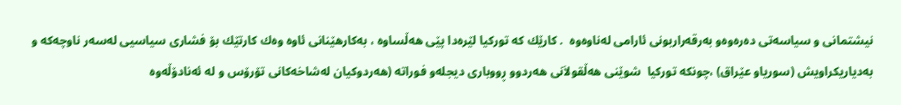نیشتمانی‌ و سیاسه‌تی‌ ده‌ره‌وه‌و به‌رقه‌راربونی‌ ئارامی‌ له‌ناوه‌وه‌  . كارێك كه‌ توركیا لێره‌دا پێی هه‌ڵساوه‌ ، به‌كارهێنانی‌ ئاوه‌ وه‌ك كارتێك بۆ فشاری‌ سیاسیی له‌سه‌ر ناوچه‌كه‌ و به‌دیاریكراویش (سوریاو عێراق) ،چونكه‌ توركیا  شوێنی‌ هه‌ڵقولاَنی‌ هه‌ردوو ڕووباری‌ دیجله‌و فوراته‌ (هه‌ردوكیان له‌شاخه‌كانی‌ تۆرۆس و له‌ ئه‌نادۆڵه‌وه‌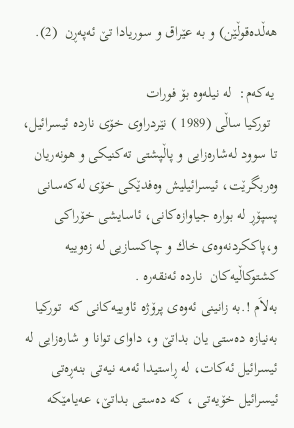هه‌ڵده‌قوڵێن) و به‌ عێراق و سوریادا تێ ئه‌په‌ڕن  (2).

 یه‌كه‌م:  له‌ نیله‌وه‌ بۆ فورات
  توركیا ساڵی‌ (1989 ) نێردراوی‌ خۆی‌ نارده‌ ئیسرائیل، تا سوود له‌شاره‌زایی و پاڵپشتی‌ ته‌كنیكی‌ و هونه‌ریان وه‌ربگرێت، ئیسرائیلیش وه‌فدێكی‌ خۆی‌ له‌كه‌سانی‌ پسپۆڕ له‌ بواره‌ جیاوازه‌كانی‌، ئاسایشی‌ خۆراكی‌ و،پاككردنه‌وه‌ی‌ خاك و چاكسازیی له‌ زه‌وییه‌ كشتوكاڵیه‌كان  نارده‌ ئه‌نقه‌ره‌ .
به‌لاَم !.به‌ زانینی‌ ئه‌وه‌ی‌ پرۆژه‌ ئاوییه‌كانی‌ كه‌  توركیا به‌نیازه‌ ده‌ستی‌ یان بداتێ‌ و، داوای‌ توانا و شاره‌زایی له‌ ئیسرائیل ئه‌كات، له‌ ڕاستیدا ئه‌مه‌ نیه‌تی‌ بنه‌ڕه‌تی‌ ئیسرائیل خۆیه‌تی‌ ، كه‌ ده‌ستی‌ بداتێ‌، عه‌یامێكه‌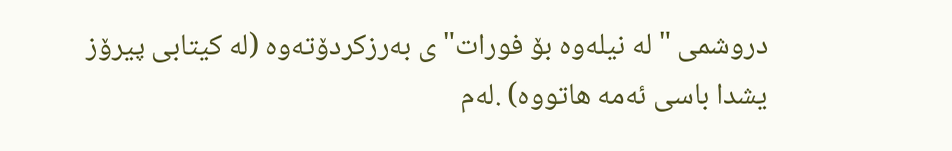دروشمی‌ " له‌ نیله‌وه‌ بۆ فورات" ی‌ به‌رزكردۆته‌وه‌ (له‌ كیتابی‌ پیرۆز یشدا باسی‌ ئه‌مه‌ هاتووه‌) .له‌م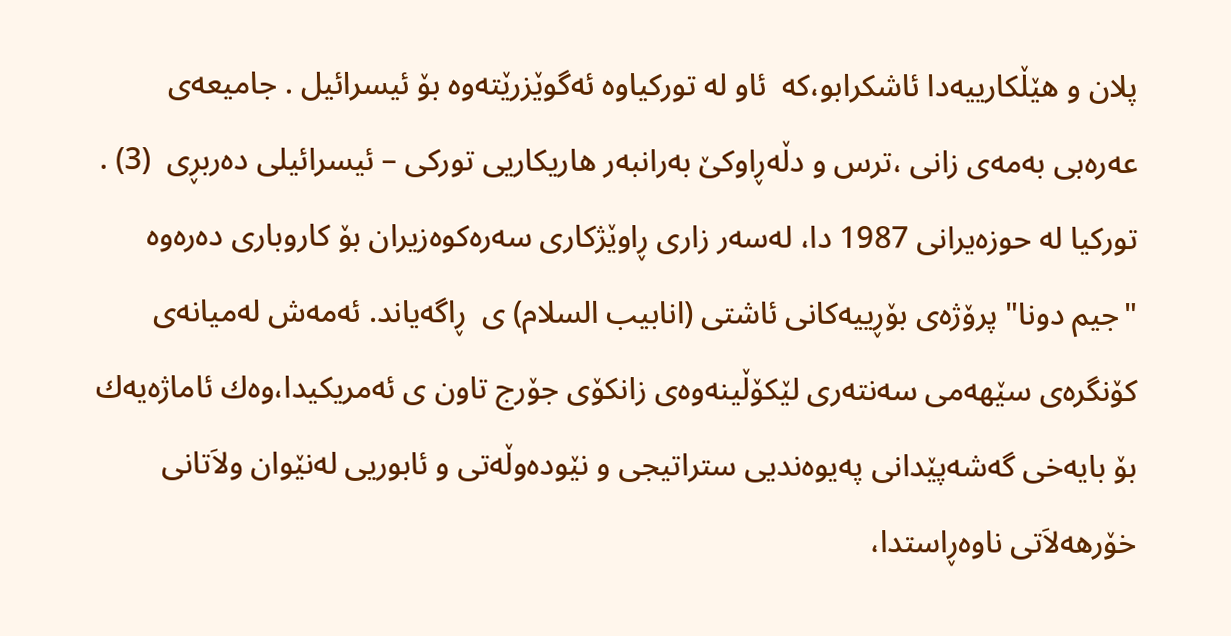پلان و هێڵكارییه‌دا ئاشكرابو،كه‌  ئاو له‌ توركیاوه‌ ئه‌گوێزرێته‌وه‌ بۆ ئیسرائیل . جامیعه‌ی‌ عه‌ره‌بی‌ به‌مه‌ی‌ زانی‌ ،ترس و دڵه‌ڕاوكێ‌ به‌رانبه‌ر هاریكاریی توركی‌ – ئیسرائیلی‌ ده‌ربڕی‌  (3) .
توركیا له‌ حوزه‌یرانی‌ 1987 دا، له‌سه‌ر زاری‌ ڕاوێژكاری‌ سه‌ره‌كوه‌زیران بۆ كاروباری‌ ده‌ره‌وه‌ "جیم دونا" پرۆژه‌ی‌ بۆڕییه‌كانی‌ ئاشتی‌ (انابیب السلام) ی‌  ڕاگه‌یاند. ئه‌مه‌ش له‌میانه‌ی‌ كۆنگره‌ی‌ سێهه‌می‌ سه‌نته‌ری‌ لێكۆڵینه‌وه‌ی‌ زانكۆی‌ جۆرج تاون ی‌ ئه‌مریكیدا،وه‌ك ئاماژه‌یه‌ك بۆ بایه‌خی‌ گه‌شه‌پێدانی‌ په‌یوه‌ندیی ستراتیجی‌ و نێوده‌وڵه‌تی‌ و ئابوریی له‌نێوان ولاَتانی‌ خۆرهه‌لاَتی‌ ناوه‌ڕاستدا،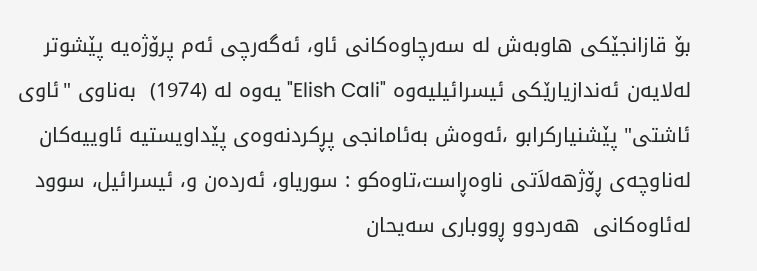بۆ قازانجێكی‌ هاوبه‌ش له‌ سه‌رچاوه‌كانی‌ ئاو، ئه‌گه‌رچی‌ ئه‌م پرۆژه‌یه‌ پێشوتر له‌لایه‌ن ئه‌ندازیارێكی‌ ئیسرائیلیه‌وه‌ "Elish Cali" یه‌وه‌ له‌ (1974)  به‌ناوی‌ "ئاوی‌ ئاشتی‌" پێشنیاركرابو ،ئه‌وه‌ش به‌ئامانجی‌ پڕكردنه‌وه‌ی‌ پێداویستیه‌ ئاوییه‌كان له‌ناوچه‌ی‌ ڕۆژهه‌لاَتی‌ ناوه‌ڕاست،تاوه‌كو : سوریاو، ئه‌رده‌ن و، ئیسرائیل، سوود له‌ئاوه‌كانی‌  هه‌ردوو ڕووباری‌ سه‌یحان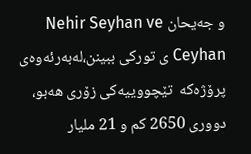و جه‌یحان Nehir Seyhan ve Ceyhan ی‌ توركی‌ ببینن،له‌به‌رئه‌وه‌ی‌ پرۆژه‌كه‌  تێچووییه‌كی‌ زۆری‌ هه‌بو، دووری‌ 2650 كم و 21 ملیار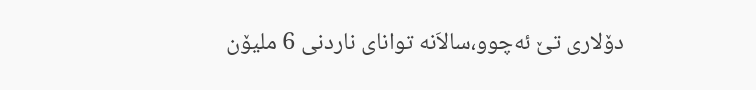دۆلاری‌ تێ ئه‌چوو،سالاَنه‌ توانای‌ ناردنی‌ 6 ملیۆن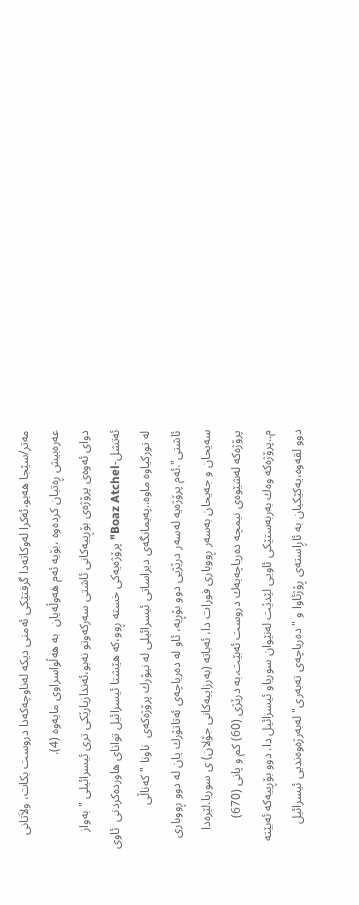مه‌تر/سێجا هه‌بو،ئه‌كرا له‌وكاته‌دا گرفتێكی‌ ئه‌منی‌ دیكه‌ له‌ناوچه‌كه‌دا دروست بكات، ولاَتانی‌ عه‌ره‌بیش ڕه‌تیان كرده‌وه‌ ،بۆیه‌ ئه‌م هه‌وڵه‌یان  به‌ هه‌ڵواسراوی‌ مایه‌وه‌ (4).
دوای‌ ئه‌وه‌ی‌ پرۆژه‌ی‌ بۆڕییه‌كانی‌ ئاشتی‌ سه‌ركه‌وتو نه‌بو،ئه‌ندازیارێكی‌ تری‌ ئیسرائیلی‌ "به‌واز ئه‌تشل-Boaz Atchel" پرۆژه‌یه‌كی‌ خسته‌ ڕوو،كه‌ هێشتا ئیسرائیل توانای‌ هاورده‌كردنی‌  ئاوی‌ له‌ توركیاوه‌ ماوه‌..په‌یمانگه‌ی‌ دیراساتی‌ ئیسرائیلی‌ له‌ نیۆرك پرۆژه‌كه‌ی‌  ناونا "كه‌ناڵی‌ ئاشتی‌".ئه‌م پرۆژه‌یه‌ له‌سه‌ر درێژیی دوو بۆڕیه‌، ئاو له‌ ده‌ریاچه‌ی‌ ئه‌تاتۆرك یان له‌ دوو ڕووباری‌ سه‌یحان و جه‌یحان به‌سه‌ر ڕووباری‌ فورات دا، ئه‌باته‌ (به‌رزاییه‌كانی‌ جۆلان) ی‌ سوریا.لێره‌دا پرۆژه‌كه‌ له‌شێوه‌ی‌ نیمچه‌ ده‌ریاچه‌یه‌ك دروست ئه‌بێت،به‌ درێژی (60) كم و پانی‌ (670) م..پرۆژه‌كه‌ وه‌ك به‌ربه‌ستێكی‌ ئاویی لێدێت له‌نێوان سوریاو ئیسرائیل دا. دوو بۆڕییه‌كه‌ ئه‌بێته‌ دوو لقه‌وه‌،یه‌كێكیان به‌ ئاڕاسته‌ی‌ ڕۆژئاوا و "ده‌ریاچه‌ی‌ ته‌به‌ری‌" له‌به‌رژه‌وه‌ندیی ئیسرائیل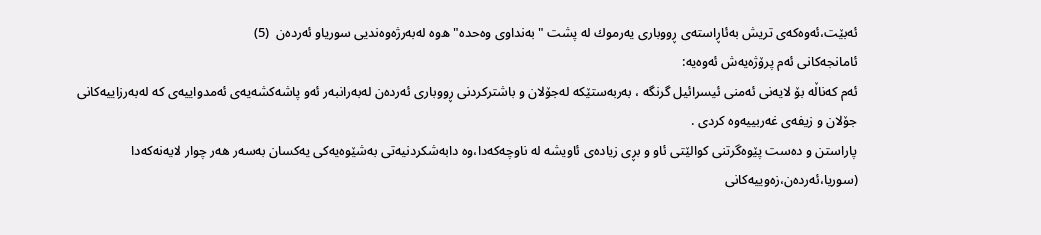ئه‌بێت،ئه‌وه‌كه‌ی‌ تریش به‌ئاڕاسته‌ی‌ ڕووباری‌ یه‌رموك له‌ پشت "به‌نداوی‌ وه‌حده‌" ه‌وه‌ له‌به‌رژه‌وه‌ندیی سوریاو ئه‌رده‌ن  (5)
ئامانجه‌كانی‌ ئه‌م پرۆژه‌یه‌ش ئه‌وه‌یه‌:
ئه‌م كه‌ناڵه‌ بۆ لایه‌نی‌ ئه‌منی‌ ئیسرائیل گرنگه‌ ، به‌ربه‌ستێكه‌ له‌جۆلان و باشتركردنی‌ ڕووباری‌ ئه‌رده‌ن له‌به‌رانبه‌ر ئه‌و پاشه‌كشه‌یه‌ی‌ ئه‌مدواییه‌ی‌ كه‌ له‌به‌رزاییه‌كانی‌ جۆلان و زیفه‌ی‌ غه‌ربییه‌وه‌ كردی‌ .
پاراستن و ده‌ست پێوه‌گرتنی‌ كوالێتی‌ ئاو و بڕی‌ زیاده‌ی‌ ئاویشه‌ له‌ ناوچه‌كه‌دا،وه‌ دابه‌شكردنیه‌تی‌ به‌شێوه‌یه‌كی‌ یه‌كسان به‌سه‌ر هه‌ر چوار لایه‌نه‌كه‌دا (سوریا،ئه‌رده‌ن،زه‌وییه‌كانی‌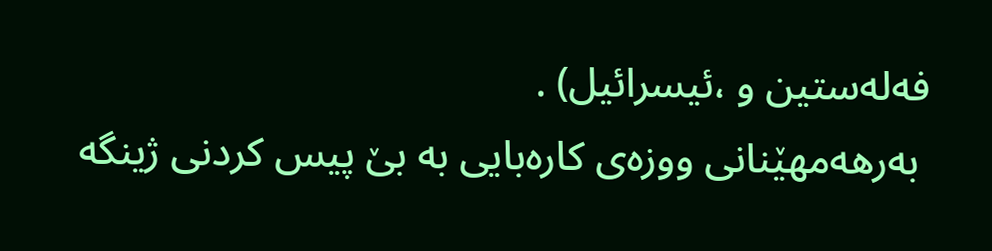فه‌له‌ستین و ،ئیسرائیل) .
 به‌رهه‌مهێنانی‌ ووزه‌ی‌ كاره‌بایی به‌ بێ پیس كردنی‌ ژینگه‌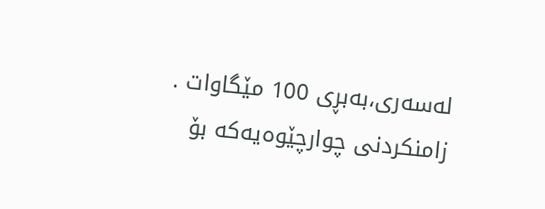له‌سه‌ری‌،به‌بڕی 100 مێگاوات .
زامنكردنی‌ چوارچێوه‌یه‌كه‌ بۆ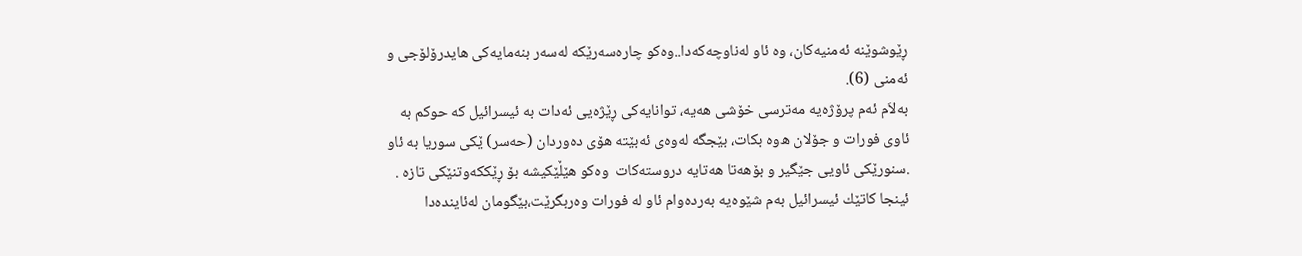ڕێوشوێنه‌ ئه‌منیه‌كان، وه‌ ئاو له‌ناوچه‌كه‌دا..وه‌كو چاره‌سه‌رێكه‌ له‌سه‌ر بنه‌مایه‌كی‌ هایدرۆلۆجی‌ و ئه‌منی‌ (6).
به‌لاَم ئه‌م پرۆژه‌یه‌ مه‌ترسی‌ خۆشی‌ هه‌یه‌، توانایه‌كی‌ ڕێژه‌یی ئه‌دات به‌ ئیسرائیل كه‌ حوكم به‌ ئاوی‌ فورات و جۆلان ه‌وه‌ بكات، بێجگه‌ له‌وه‌ی‌ ئه‌بێته‌ هۆی‌ ده‌وردان (حه‌سر) ێكی‌ سوریا به‌ ئاو .سنورێكی‌ ئاویی جێگیر و بۆهه‌تا هه‌تایه‌ دروسته‌كات  وه‌كو هێڵێكیشه‌ بۆ ڕێككه‌وتنێكی‌ تازه‌ . ئینجا كاتێك ئیسرائیل به‌م شێوه‌یه‌ به‌رده‌وام ئاو له‌ فورات وه‌ربگرێت،بێگومان له‌ئاینده‌دا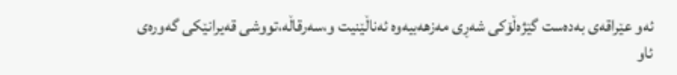ئه‌و عێراقه‌ی‌ به‌ده‌ست گێژه‌ڵۆكی‌ شه‌ڕی‌ مه‌زهه‌بیه‌وه‌ ئه‌ناڵێنیت و،سه‌رقاڵه‌،تووشی‌ قه‌یرانێكی‌ گه‌وره‌ی‌ ئاو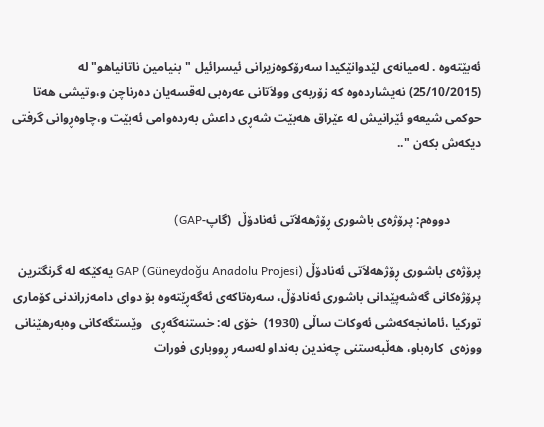ئه‌بێته‌وه‌ . له‌میانه‌ی‌ لێدوانێكیدا سه‌رۆكوه‌زیرانی‌ ئیسرائیل "بنیامین ناتانیاهو" له‌ (25/10/2015) نه‌یشارده‌وه‌ كه‌ زۆربه‌ی‌ وولاَتانی‌ عه‌ره‌بی له‌قسه‌یان ده‌رناچن و،وتیشی‌ هه‌تا حوكمی‌ شیعه‌و ئێرانیش له‌ عێراق هه‌بێت شه‌ڕی‌ داعش به‌رده‌وامی‌ ئه‌بێت و،چاوه‌ڕوانی‌ گرفتی‌ دیكه‌ش بكه‌ن "..


          دووه‌م: پرۆژه‌ی‌ باشوری‌ ڕۆژهه‌لاَتی‌ ئه‌نادۆڵ  (گاپ-GAP)

پرۆژه‌ی‌ باشوری‌ ڕۆژهه‌لاَتی‌ ئه‌نادۆڵ GAP (Güneydoğu Anadolu Projesi) یه‌كێكه‌ له‌ گرنگترین پرۆژه‌كانی‌ گه‌شه‌پێدانی‌ باشوری‌ ئه‌نادۆڵ، سه‌ره‌تاكه‌ی‌ ئه‌گه‌ڕێته‌وه‌ بۆ دوای‌ دامه‌زراندنی‌ كۆماری‌ توركیا ،ئامانجه‌كه‌شی‌ ئه‌وكات ساڵی‌ (1930)  خۆی‌ له‌: خستنه‌گه‌ڕی‌   وێستگه‌كانی‌ وه‌به‌رهێنانی‌ ووزه‌ی‌  كاره‌باو، هه‌ڵبه‌ستنی‌ چه‌ندین به‌نداو له‌سه‌ر ڕووباری‌ فورات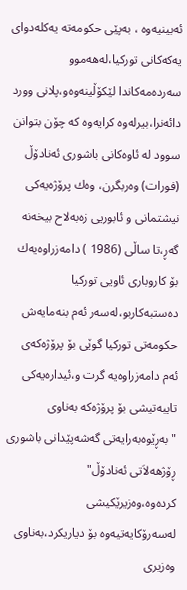ئه‌بینیه‌وه‌ ، به‌پێی حكومه‌ته‌ یه‌كله‌دوای‌ یه‌كه‌كانی‌ توركیا،له‌هه‌موو سه‌رده‌مه‌كاندا لێكۆڵینه‌وه‌و،پلانی‌ وورد دائه‌نرا،بیرله‌وه‌ كرایه‌وه‌ كه‌ چۆن بتوانن سوود له‌ ئاوه‌كانی‌ باشوری‌ ئه‌نادۆڵ (فورات) وه‌ربگرن، وه‌ك پرۆژه‌یه‌كی‌ نیشتمانی‌ و ئابوریی زه‌به‌لاح بیخه‌نه‌ گه‌ڕ،تا ساڵی‌ (1986 ) دامه‌زراوه‌یه‌ك بۆ كاروباری‌ ئاویی توركیا ده‌ستبه‌كاربو،له‌سه‌ر ئه‌م بنه‌مایه‌ش حكومه‌تی‌ توركیا گوێی بۆ پرۆژه‌كه‌ی‌ ئه‌م دامه‌زراوه‌یه‌ گرت و،ئیداره‌یه‌كی‌ تایبه‌تیشی‌ بۆ پرۆژه‌كه‌ به‌ناوی‌ "به‌ڕێوه‌به‌رایه‌تی‌ گه‌شه‌پێدانی‌ باشوری‌ ڕۆژهه‌لاَتی‌ ئه‌نادۆڵ" كرده‌وه‌،وه‌زیرێكیشی‌  له‌سه‌رۆكایه‌تیه‌وه‌ بۆ دیاریكرد،به‌ناوی‌ وه‌زیری‌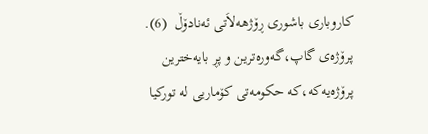كاروباری‌ باشوری‌ ڕۆژهه‌لاَتی‌ ئه‌نادۆڵ  (6).
پرۆژه‌ی‌ گاپ،گه‌وره‌ترین و پڕ بایه‌خترین پرۆژه‌یه‌كه‌،كه‌ حكومه‌تی‌ كۆماریی له‌ توركیا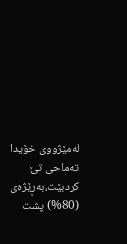له‌مێژووی‌ خۆیدا ته‌ماحی‌ تێ كردبێت،به‌ڕێژه‌ی‌ (80%) پشت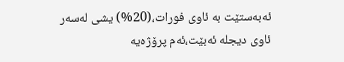ئه‌به‌ستێت به‌ ئاوی‌ فورات،(20%) یشی‌ له‌سه‌ر ئاوی‌ دیجله‌ ئه‌بێت،ئه‌م پرۆژه‌یه‌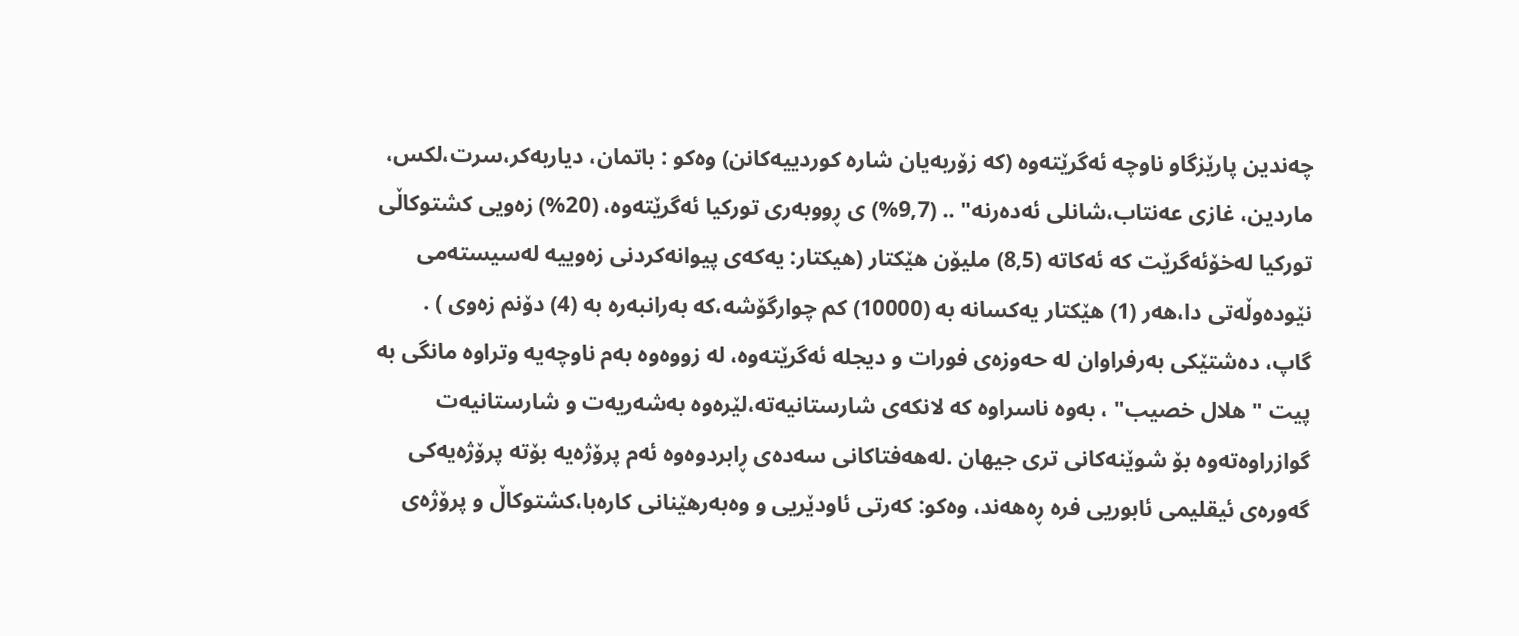چه‌ندین پارێزگاو ناوچه‌ ئه‌گرێته‌وه‌ (كه‌ زۆربه‌یان شاره‌ كوردییه‌كانن) وه‌كو : باتمان، دیاربه‌كر،سرت،لكس، ماردین، غازی‌ عه‌نتاب،شانلی‌ ئه‌ده‌رنه‌" .. (9,7%) ی‌ ڕووبه‌ری‌ توركیا ئه‌گرێته‌وه‌، (20%) زه‌ویی كشتوكاڵی‌ توركیا له‌خۆئه‌گرێت كه‌ ئه‌كاته‌ (8,5) ملیۆن هێكتار (هیكتار: یه‌كه‌ی‌ پیوانه‌كردنی‌ زه‌وییه‌ له‌سیسته‌می‌ نێوده‌وڵه‌تی‌ دا،هه‌ر (1) هێكتار یه‌كسانه‌ به‌ (10000) كم چوارگۆشه‌،كه‌ به‌رانبه‌ره‌ به‌ (4) دۆنم زه‌وی‌ ) .
گاپ، ده‌شتێكی‌ به‌رفراوان له‌ حه‌وزه‌ی‌ فورات و دیجله‌ ئه‌گرێته‌وه‌، له‌ زووه‌وه‌ به‌م ناوچه‌یه‌ وتراوه‌ مانگی‌ به‌ پیت " هلال خصیب" ، به‌وه‌ ناسراوه‌ كه‌ لانكه‌ی‌ شارستانیه‌ته‌،لێره‌وه‌ به‌شه‌ریه‌ت و شارستانیه‌ت گوازراوه‌ته‌وه‌ بۆ شوێنه‌كانی‌ تری‌ جیهان .له‌هه‌فتاكانی‌ سه‌ده‌ی‌ ڕابردوه‌وه‌ ئه‌م پرۆژه‌یه‌ بۆته‌ پرۆژه‌یه‌كی‌ گه‌وره‌ی‌ ئیقلیمی‌ ئابوریی فره‌ ڕه‌هه‌ند، وه‌كو: كه‌رتی‌ ئاودێریی و وه‌به‌رهێنانی‌ كاره‌با،كشتوكاڵ و پرۆژه‌ی‌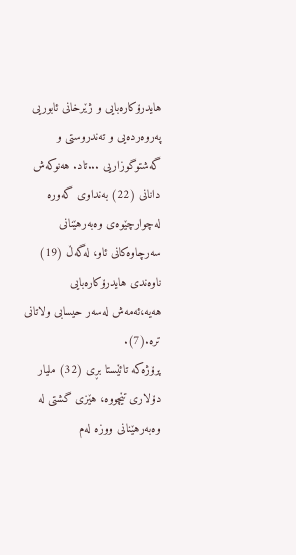هایدرۆكاره‌بایی و ژێرخانی‌ ئابوریی په‌روه‌رده‌یی و ته‌ندروستی‌ و گه‌شتوگوزاریی ...تاد. هه‌نوكه‌ش دانانی‌ (22) به‌نداوی‌ گه‌وره‌ له‌چوارچێوه‌ی‌ وه‌به‌رهێنانی‌ سه‌رچاوه‌كانی‌ ئاو، له‌گه‌ڵ (19) ناوه‌ندی هایدرۆكاره‌بایی  هه‌یه‌،ئه‌مه‌ش له‌سه‌ر حیسابی‌ ولاتانی‌ تره‌.(7).
پرۆژه‌كه‌ تائێستا بڕی‌ (32) ملیار دۆلاری‌ تێچووه‌، هێزی‌ گشتی‌ له‌ وه‌به‌رهێنانی‌ ووزه‌ له‌م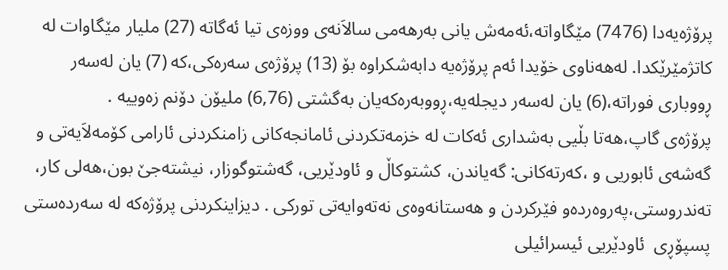پرۆژه‌یه‌دا (7476) مێگاواته‌،ئه‌مه‌ش یانی‌ به‌رهه‌می‌ سالاَنه‌ی‌ ووزه‌ی‌ تیا ئه‌گاته‌ (27) ملیار مێگاوات له‌ كاتژمێرێكدا. له‌هه‌ناوی‌ خۆیدا ئه‌م پرۆژه‌یه‌ دابه‌شكراوه‌ بۆ (13) پرۆژه‌ی‌ سه‌ره‌كی‌،كه‌ (7) یان له‌سه‌ر ڕووباری‌ فوراته‌،(6) یان له‌سه‌ر دیجله‌یه‌،ڕووبه‌ره‌كه‌یان به‌گشتی‌ (6,76) ملیۆن دۆنم زه‌وییه‌ .
پرۆژه‌ی‌ گاپ،هه‌تا بڵیی به‌شداری‌ ئه‌كات له‌ خزمه‌تكردنی‌ ئامانجه‌كانی‌ زامنكردنی‌ ئارامی‌ كۆمه‌لاَیه‌تی‌ و گه‌شه‌ی‌ ئابوریی و ،كه‌رته‌كانی‌: گه‌یاندن، كشتوكاڵ و ئاودێریی، گه‌شتوگوزار، نیشته‌جێ بون،هه‌لی‌ كار، ته‌ندروستی‌،په‌روه‌رده‌و فێركردن و هه‌ستانه‌وه‌ی‌ نه‌ته‌وایه‌تی‌ توركی‌ . دیزاینكردنی‌ پرۆژه‌كه‌ له‌ سه‌رده‌ستی‌  پسپۆڕی  ئاودێریی ئیسرائیلی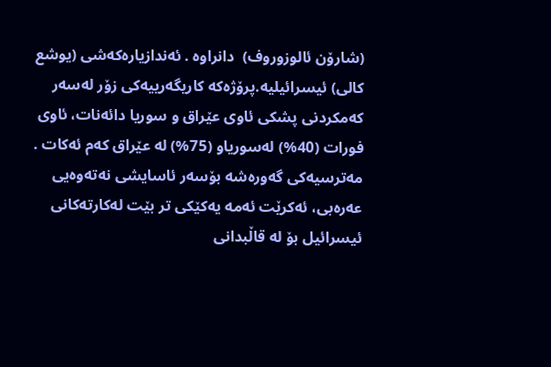(شارۆن ئالوزوروف)  دانراوه‌ . ئه‌ندازیاره‌كه‌شی‌ (یوشع كالی‌) ئیسرائیلیه‌.پرۆژه‌كه‌ كاریگه‌رییه‌كی‌ زۆر له‌سه‌ر كه‌مكردنی‌ پشكی‌ ئاوی‌ عێراق و سوریا دائه‌نات، ئاوی‌ فورات (40%) له‌سوریاو (75%) له‌ عێراق كه‌م ئه‌كات . مه‌ترسیه‌كی‌ گه‌وره‌شه‌ بۆسه‌ر ئاسایشی‌ نه‌ته‌وه‌یی عه‌ره‌بی‌، ئه‌كرێت ئه‌مه‌ یه‌كێكی‌ تر بێت له‌كارته‌كانی‌ ئیسرائیل بۆ له‌ قاڵبدانی‌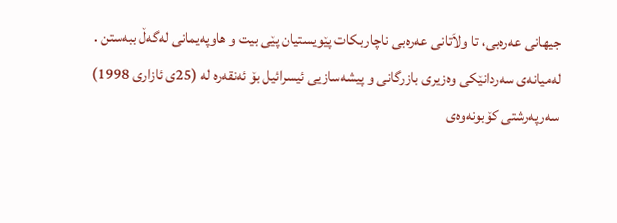جیهانی‌ عه‌ره‌بی‌، تا ولاَتانی‌ عه‌ره‌بی‌ ناچاربكات پێویستیان پێی بیت و هاوپه‌یمانی‌ له‌گه‌ڵ ببه‌ستن .
له‌میانه‌ی‌ سه‌ردانێكی‌ وه‌زیری‌ بازرگانی‌ و پیشه‌سازیی ئیسرائیل بۆ ئه‌نقه‌ره‌ له‌ (25ی‌ ئازاری‌ 1998) سه‌رپه‌رشتی‌ كۆبونه‌وه‌ی‌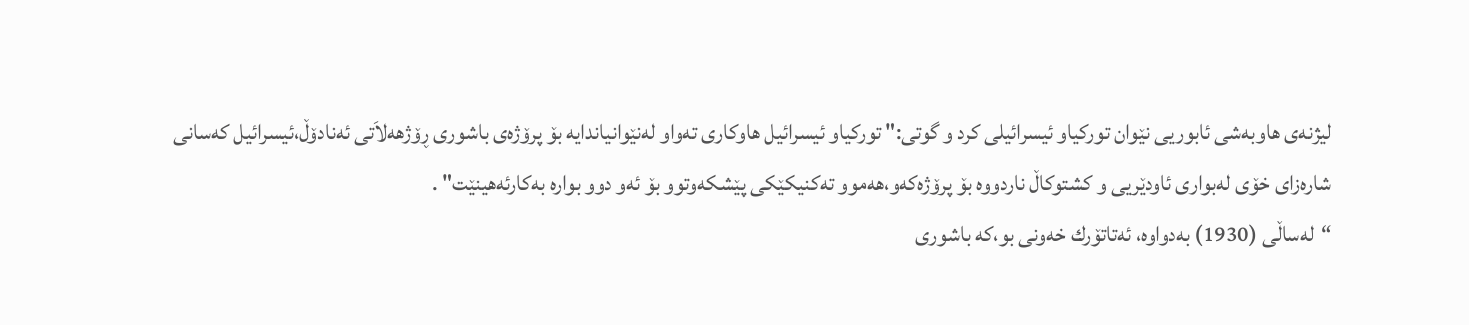لیژنه‌ی‌ هاوبه‌شی‌ ئابوریی نێوان توركیاو ئیسرائیلی‌ كرد و گوتی‌:" توركیاو ئیسرائیل هاوكاری‌ ته‌واو له‌نێوانیاندایه‌ بۆ پرۆژه‌ی‌ باشوری‌ ڕۆژهه‌لاَتی‌ ئه‌نادۆڵ،ئیسرائیل كه‌سانی‌ شاره‌زای‌ خۆی‌ له‌بواری‌ ئاودێریی و كشتوكاڵ ناردووه‌ بۆ پرۆژه‌كه‌و،هه‌موو ته‌كنیكێكی‌ پێشكه‌وتوو بۆ ئه‌و دوو بواره‌ به‌كارئه‌هینێت" .
“له‌ساڵی‌ (1930) به‌دواوه‌، ئه‌تاتۆرك خه‌ونی‌ بو،كه‌ باشوری‌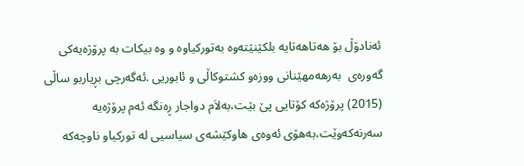ئه‌نادۆڵ بۆ هه‌تاهه‌تایه‌ بلكێنێته‌وه‌ به‌توركیاوه‌ و وه‌ بیكات به‌ پرۆژه‌یه‌كی‌ گه‌وره‌ی‌  به‌رهه‌مهێنانی‌ ووزه‌و كشتوكاڵی‌ و ئابوریی .ئه‌گه‌رچی‌ بڕیاربو ساڵی‌ (2015) پرۆژه‌كه‌ كۆتایی پێ بێت،به‌لاَم دواجار ڕه‌نگه‌ ئه‌م پرۆژه‌یه‌ سه‌رنه‌كه‌وێت،به‌هۆی‌ ئه‌وه‌ی‌ هاوكێشه‌ی‌ سیاسیی له‌ توركیاو ناوچه‌كه‌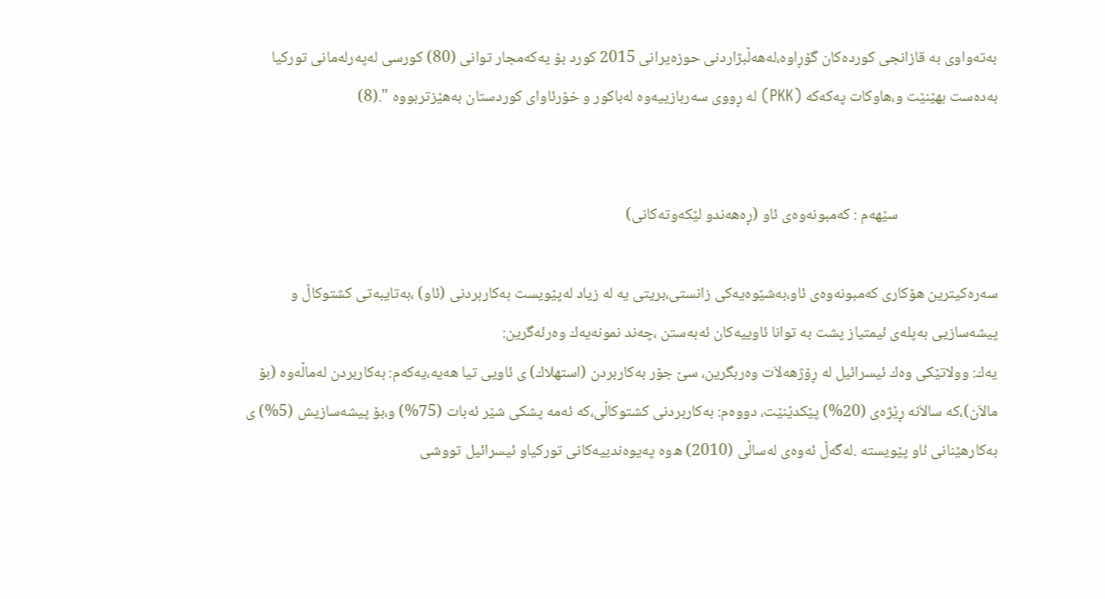به‌ته‌واوی‌ به‌ قازانجی‌ كورده‌كان گۆڕاوه‌،له‌هه‌ڵبژاردنی‌ حوزه‌یرانی‌ 2015 كورد بۆ یه‌كه‌مجار توانی‌ (80) كورسی‌ له‌په‌رله‌مانی‌ توركیا به‌ده‌ست بهێنێت و،هاوكات په‌كه‌كه‌ (PKK) له‌ ڕووی‌ سه‌ربازییه‌وه‌ له‌باكور و خۆرئاوای‌ كوردستان به‌هێزتربووه‌ ".(8)


                            سێهه‌م : كه‌مبونه‌وه‌ی‌ ئاو (ڕه‌هه‌ندو لێكه‌وته‌كانی‌)

سه‌ره‌كیترین هۆكاری‌ كه‌مبونه‌وه‌ی‌ ئاو،به‌شێوه‌یه‌كی‌ زانستی‌،بریتی‌ یه‌ له‌ زیاد له‌پێویست به‌كاربردنی‌ (ئاو) ،به‌تایبه‌تی‌ كشتوكاڵ و پیشه‌سازیی به‌پله‌ی‌ ئیمتیاز پشت به‌ توانا ئاوییه‌كان ئه‌به‌ستن ،چه‌ند نمونه‌یه‌ك وه‌رئه‌گرین:
یه‌ك: وولاتێكی‌ وه‌ك ئیسرائیل له‌ ڕۆژهه‌لاَت وه‌ربگرین، سێ جۆر به‌كاربردن (استهلاك) ی‌ ئاویی تیا هه‌یه‌،یه‌كه‌م: به‌كاربردن له‌ماڵه‌وه‌ (بۆ مالاَن)،كه‌ سالاَنه‌ ڕێژه‌ی‌ (20%) پێكدێنێت، دووه‌م: به‌كاربردنی‌ كشتوكاڵی‌،كه‌ ئه‌مه‌ پشكی‌ شێر ئه‌بات (75%) و،بۆ پیشه‌سازیش (5%) ی‌ به‌كارهێنانی‌ ئاو پێویسته‌ .له‌گه‌ڵ ئه‌وه‌ی‌ له‌ساڵی‌ (2010) ه‌وه‌ په‌یوه‌ندییه‌كانی‌ توركیاو ئیسرائیل تووشی‌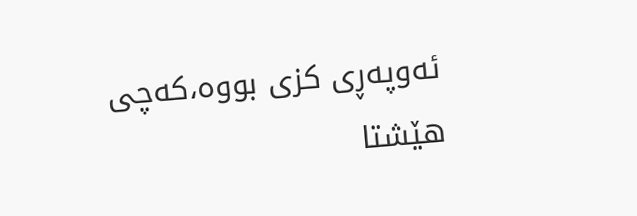ئه‌وپه‌ڕی‌ كزی‌ بووه‌،كه‌چی‌ هێشتا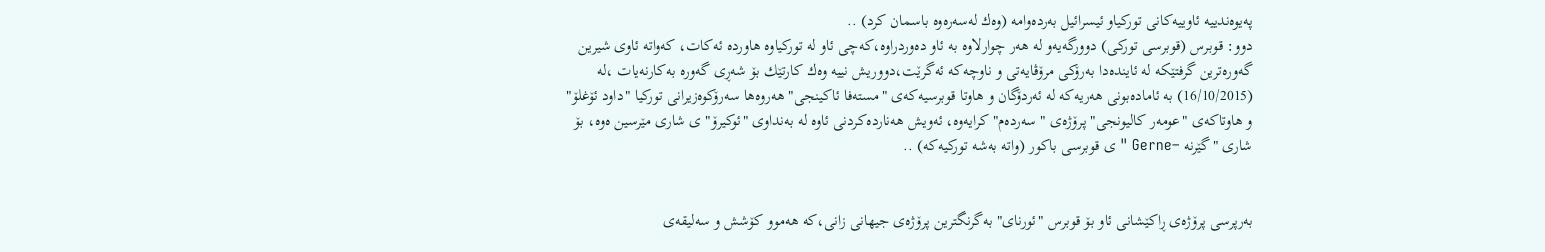په‌یوه‌ندییه‌ ئاوییه‌كانی‌ توركیاو ئیسرائیل به‌رده‌وامه‌ (وه‌ك له‌سه‌ره‌وه‌ باسمان كرد) ..
دوو: قوبرس (قوبرسی‌ توركی‌) دوورگه‌یه‌و له‌ هه‌ر چوارلاوه‌ به‌ ئاو ده‌وردراوه‌،كه‌چی‌ ئاو له‌ توركیاوه‌ هاورده‌ ئه‌كات، كه‌واته‌ ئاوی‌ شیرین گه‌وره‌ترین گرفتێكه‌ له‌ ئاینده‌دا به‌رۆكی‌ مرۆڤایه‌تی‌ و ناوچه‌كه‌ ئه‌گرێت،دووریش نییه‌ وه‌ك كارتێك بۆ شه‌ڕی‌ گه‌وره‌ به‌كارنه‌یات ،له‌ (16/10/2015) به‌ ئاماده‌بونی‌ هه‌ریه‌كه‌ له‌ ئه‌ردۆگان و هاوتا قوبرسیه‌كه‌ی‌ "مسته‌فا ئاكینجی‌" هه‌روه‌ها سه‌رۆكوه‌زیرانی‌ توركیا "داود ئۆغلۆ" و هاوتاكه‌ی‌ "عومه‌ر كالیونجی‌" پرۆژه‌ی‌ " سه‌رده‌م" كرایه‌وه‌، ئه‌ویش هه‌نارده‌كردنی‌ ئاوه‌ له‌ به‌نداوی‌ "ئوكیرۆ" ی‌ شاری‌ مێرسین ه‌وه‌، بۆ شاری‌ "گێرنه‌ –Gerne " ی‌ قوبرسی‌ باكور (واته‌ به‌شه‌ توركیه‌كه‌) ..


به‌رپرسی‌ پرۆژه‌ی‌ ڕاكێشانی‌ ئاو بۆ قوبرس "ئورنای‌" به‌گرنگترین پرۆژه‌ی‌ جیهانی‌ زانی‌،كه‌ هه‌موو كۆشش و سه‌لیقه‌ی‌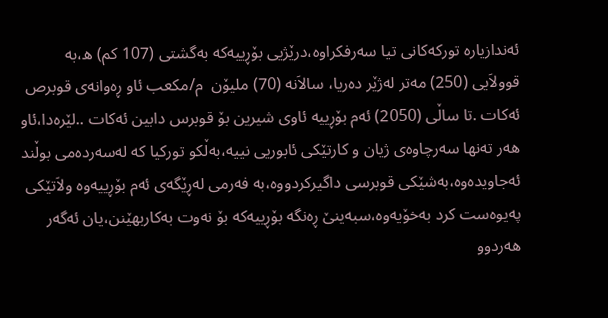ئه‌ندازیاره‌ توركه‌كانی‌ تیا سه‌رفكراوه‌،درێژیی بۆڕییه‌كه‌ به‌گشتی‌ (107 كم) ه‌،به‌ قوولاَیی (250) مه‌تر له‌ژێر ده‌ریا، سالاَنه‌ (70) ملیۆن  م/مكعب ئاو ڕه‌وانه‌ی‌ قوبرص ئه‌كات .تا ساڵی‌ (2050) ئه‌م بۆڕییه‌ ئاوی‌ شیرین بۆ قوبرس دابین ئه‌كات ..لێره‌دا،ئاو هه‌ر ته‌نها سه‌رچاوه‌ی‌ ژیان و كارتێكی‌ ئابوریی نییه‌،به‌ڵكو توركیا كه‌ له‌سه‌رده‌می‌ بوڵند ئه‌جاویده‌وه‌،به‌شێكی‌ قوبرسی‌ داگیركردووه‌،به‌ فه‌رمی‌ له‌ڕێگه‌ی‌ ئه‌م بۆڕییه‌وه‌ ولاَتێكی‌ په‌یوه‌ست كرد به‌خۆیه‌وه‌،سبه‌ینێ‌ ڕه‌نگه‌ بۆڕییه‌كه‌ بۆ نه‌وت به‌كاربهێنن،یان ئه‌گه‌ر هه‌ردوو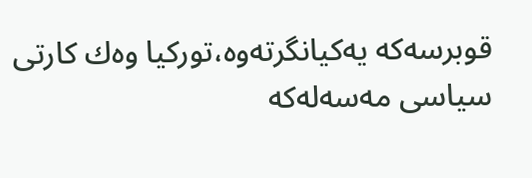قوبرسه‌كه‌ یه‌كیانگرته‌وه‌،توركیا وه‌ك كارتی‌ سیاسی‌ مه‌سه‌له‌كه‌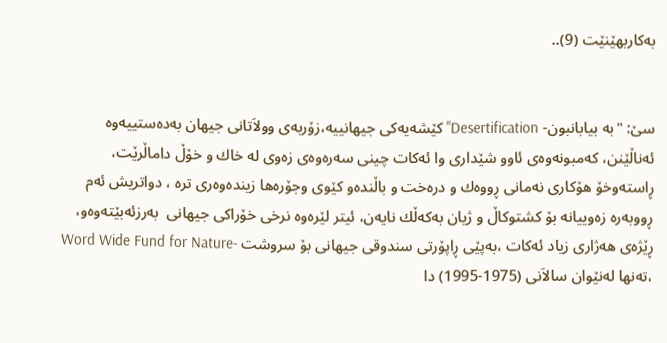به‌كاربهێنێت (9)..


سێ: "به‌ بیابانبون- Desertification" كێشه‌یه‌كی‌ جیهانییه‌،زۆربه‌ی‌ وولاَتانی‌ جیهان به‌ده‌ستییه‌وه‌ ئه‌ناڵێنن، كه‌مبونه‌وه‌ی‌ ئاوو شێداری‌ وا ئه‌كات چینی‌ سه‌ره‌وه‌ی‌ زه‌وی‌ له‌ خاك و خۆڵ داماڵرێت، ڕاسته‌وخۆ هۆكاری‌ نه‌مانی‌ ڕووه‌ك و دره‌خت و باڵنده‌و كێوی‌ وجۆره‌ها زینده‌وه‌ری‌ تره‌ ، دواتریش ئه‌م ڕووبه‌ره‌ زه‌وییانه‌ بۆ كشتوكاڵ و ژیان به‌كه‌ڵك نایه‌ن، ئیتر لێره‌وه‌ نرخی‌ خۆراكی‌ جیهانی‌  به‌رزئه‌بێته‌وه‌و، ڕێژه‌ی‌ هه‌ژاری‌ زیاد ئه‌كات ،به‌پێی ڕاپۆرتی‌ سندوقی‌ جیهانی‌ بۆ سروشت -Word Wide Fund for Nature  ،ته‌نها له‌نێوان سالاَنی‌ (1975-1995) دا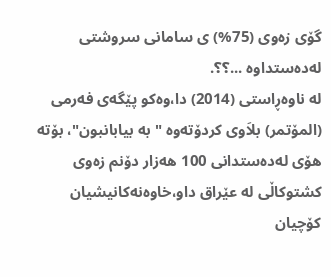گۆی‌ زه‌وی‌ (75%) ی‌ سامانی‌ سروشتی‌ له‌ده‌ستداوه‌ ...؟؟.
له‌ ناوه‌ڕاستی‌ (2014) دا،وه‌كو پێگه‌ی‌ فه‌رمی‌ (المۆتمر) بلاَوی‌ كردۆته‌وه‌ " به‌ بیابانبون"، بۆته‌ هۆی‌ له‌ده‌ستدانی‌ 100 هه‌زار دۆنم زه‌وی‌ كشتوكاڵی‌ له‌ عێراق داو،خاوه‌نه‌كانیشیان كۆچیان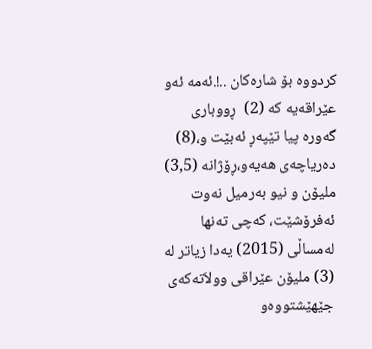كردووه‌ بۆ شاره‌كان ..!.ئه‌مه‌ ئه‌و عێراقه‌یه‌ كه‌ (2)  ڕووباری‌ گه‌وره‌ پیا تێپه‌ڕ ئه‌بێت و،(8) ده‌ریاچه‌ی‌ هه‌یه‌و،ڕۆژانه‌ (3,5) ملیۆن و نیو به‌رمیل نه‌وت ئه‌فرۆشێت، كه‌چی‌ ته‌نها له‌مساڵی‌ (2015) یه‌دا زیاتر له‌ (3) ملیۆن عێراقی‌ وولاَته‌كه‌ی‌ جێهێشتووه‌و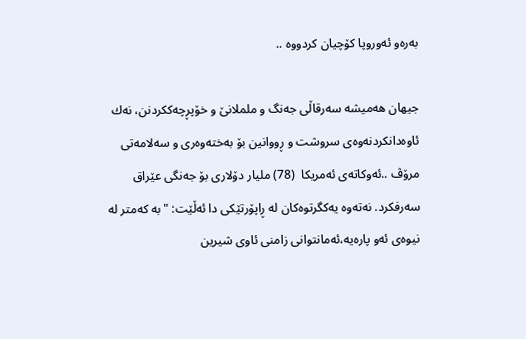به‌ره‌و ئه‌وروپا كۆچیان كردووه‌ ..

جیهان هه‌میشه‌ سه‌رقاڵی‌ جه‌نگ و ململانێ‌ و خۆپڕچه‌ككردنن، نه‌ك ئاوه‌دانكردنه‌وه‌ی‌ سروشت و ڕووانین بۆ به‌خته‌وه‌ری‌ و سه‌لامه‌تی‌ مرۆڤ ..ئه‌وكاته‌ی‌ ئه‌مریكا  (78) ملیار دۆلاری‌ بۆ جه‌نگی‌ عێراق سه‌رفكرد. نه‌ته‌وه‌ یه‌كگرتوه‌كان له‌ ڕاپۆرتێكی‌ دا ئه‌ڵێت: "به‌ كه‌متر له‌ نیوه‌ی‌ ئه‌و پاره‌یه‌،ئه‌مانتوانی‌ زامنی‌ ئاوی‌ شیرین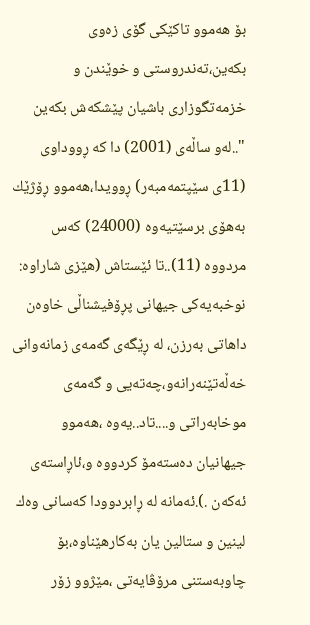بۆ هه‌موو تاكێكی‌ گۆی‌ زه‌وی‌ بكه‌ین،ته‌ندروستی‌ و خوێندن و خزمه‌تگوزاری‌ باشیان پێشكه‌ش بكه‌ین "..له‌و ساڵه‌ی‌ (2001) دا كه‌ ڕووداوی‌  (11ی‌ سێپتمه‌مبه‌ر) ڕوویدا،هه‌موو ڕۆژێك به‌هۆی‌ برسێتیه‌وه‌ (24000) كه‌س مردووه‌ (11)..تا ئێستاش (هێزی‌ شاراوه‌: نوخبه‌یه‌كی‌ جیهانی‌ پڕۆفیشناڵی‌ خاوه‌ن داهاتی‌ به‌رزن، له‌ ڕێگه‌ی‌ گه‌مه‌ی‌ زمانه‌وانی‌ خه‌ڵه‌تێنه‌رانه‌و،چه‌ته‌یی و گه‌مه‌ی‌ موخابه‌راتی‌ و....تاد..یه‌وه‌ ،هه‌موو جیهانیان ده‌سته‌مۆ كردووه‌ و،ئاڕاسته‌ی‌ ئه‌كه‌ن .).ئه‌مانه‌ له‌ ڕابردوودا كه‌سانی‌ وه‌ك لینین و ستالین یان به‌كارهێناوه‌،بۆ چاوبه‌ستنی‌ مرۆڤایه‌تی‌ ،مێژوو زۆر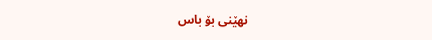نهێنی‌ بۆ باس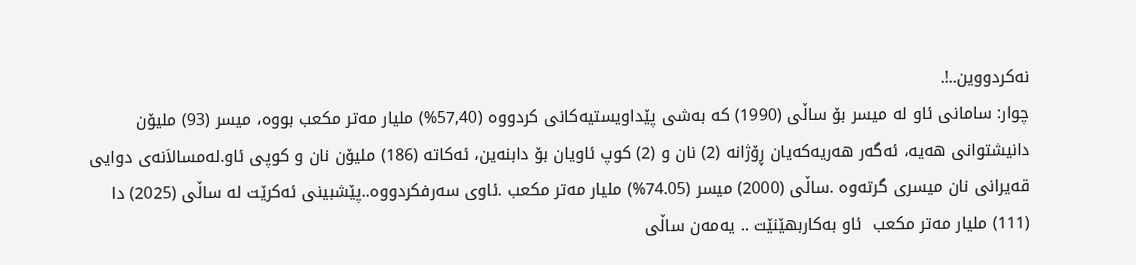نه‌كردووین..!.
چوار: سامانی‌ ئاو له‌ میسر بۆ ساڵی‌ (1990) كه‌ به‌شی‌ پێداویستیه‌كانی‌ كردووه‌ (57,40%) ملیار مه‌تر مكعب بووه‌، میسر (93) ملیۆن دانیشتوانی‌ هه‌یه‌، ئه‌گه‌ر هه‌ریه‌كه‌یان ڕۆژانه‌ (2) نان و (2) كوپ ئاویان بۆ دابنه‌ین، ئه‌كاته‌ (186) ملیۆن نان و كوپی‌ ئاو.له‌مسالاَنه‌ی‌ دوایی قه‌یرانی‌ نان میسری‌ گرته‌وه‌ .ساڵی‌ (2000) میسر (74.05%) ملیار مه‌تر مكعب .ئاوی‌ سه‌رفكردووه‌..پێشبینی‌ ئه‌كرێت له‌ ساڵی‌ (2025) دا (111) ملیار مه‌تر مكعب  ئاو به‌كاربهێنێت .. یه‌مه‌ن ساڵی‌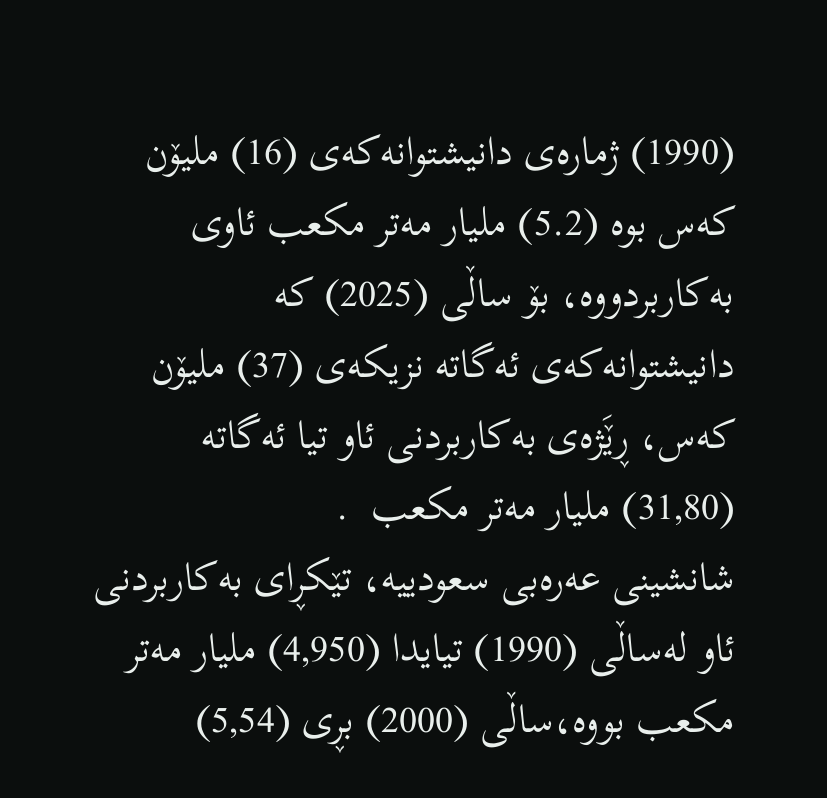(1990) ژماره‌ی‌ دانیشتوانه‌كه‌ی‌ (16) ملیۆن كه‌س بوه‌ (5.2) ملیار مه‌تر مكعب ئاوی‌ به‌كاربردووه‌، بۆ ساڵی‌ (2025) كه‌ دانیشتوانه‌كه‌ی‌ ئه‌گاته‌ نزیكه‌ی‌ (37) ملیۆن كه‌س، ڕێَژه‌ی‌ به‌كاربردنی‌ ئاو تیا ئه‌گاته‌  (31,80) ملیار مه‌تر مكعب  .
شانشینی‌ عه‌ره‌بی‌ سعودییه‌، تێكڕای‌ به‌كاربردنی‌ ئاو له‌ساڵی‌ (1990) تیایدا (4,950) ملیار مه‌تر مكعب بووه‌،ساڵی‌ (2000) بڕی‌ (5,54)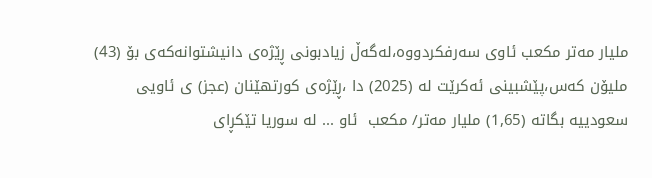ملیار مه‌تر مكعب ئاوی‌ سه‌رفكردووه‌،له‌گه‌ڵ زیادبونی‌ ڕێژه‌ی‌ دانیشتوانه‌كه‌ی‌ بۆ (43) ملیۆن كه‌س،پێشبینی‌ ئه‌كرێت له‌ (2025) دا ،ڕێژه‌ی‌ كورتهێنان (عجز) ی‌ ئاویی سعودییه‌ بگاته‌ (1,65) ملیار مه‌تر/ مكعب  ئاو ... له‌ سوریا تێكڕای‌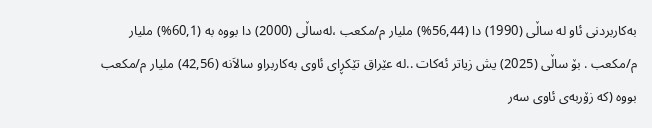به‌كاربردنی‌ ئاو له‌ ساڵی‌ (1990) دا (56,44%) ملیار م/مكعب ،له‌ساڵی‌ (2000) دا بووه‌ به‌ (60,1%) ملیار م/مكعب . بۆ ساڵی‌ (2025) یش زیاتر ئه‌كات ..له‌ عێراق تێكڕای‌ ئاوی‌ به‌كاربراو سالاَنه‌ (42,56) ملیار م/مكعب  بووه‌ (كه‌ زۆربه‌ی‌ ئاوی‌ سه‌ر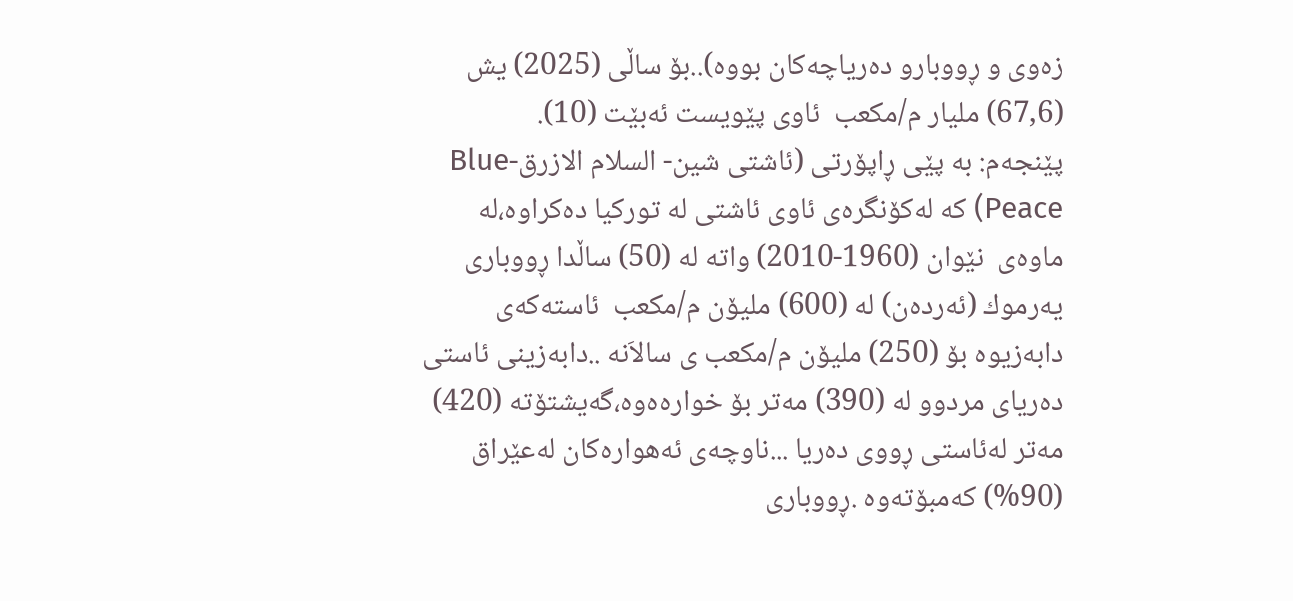زه‌وی‌ و ڕووبارو ده‌ریاچه‌كان بووه‌)..بۆ ساڵی‌ (2025) یش  (67,6) ملیار م/مكعب  ئاوی‌ پێویست ئه‌بێت (10).
پێنجه‌م: به‌ پێی ڕاپۆرتی‌ (ئاشتی‌ شین- السلام الازرق-Blue Peace) كه‌ له‌كۆنگره‌ی‌ ئاوی‌ ئاشتی‌ له‌ توركیا ده‌كراوه‌،له‌ ماوه‌ی‌  نێوان (1960-2010) واته‌ له‌ (50) ساڵدا ڕووباری‌ یه‌رموك (ئه‌رده‌ن) له‌ (600) ملیۆن م/مكعب  ئاسته‌كه‌ی‌ دابه‌زیوه‌ بۆ (250) ملیۆن م/مكعب ی‌ سالاَنه‌ ..دابه‌زینی‌ ئاستی‌ ده‌ریای‌ مردوو له‌ (390) مه‌تر بۆ خواره‌ه‌وه‌،گه‌یشتۆته‌ (420) مه‌تر له‌ئاستی‌ ڕووی‌ ده‌ریا ...ناوچه‌ی‌ ئه‌هواره‌كان له‌عێراق (90%) كه‌مبۆته‌وه‌ .ڕووباری‌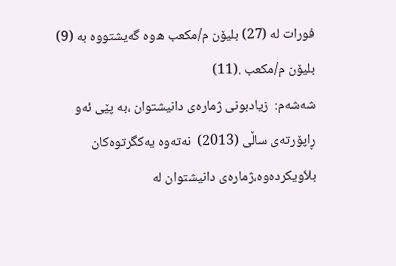فورات له‌ (27) بلیۆن م/مكعب ه‌وه‌ گه‌یشتووه‌ به‌ (9)  بلیۆن م/مكعب .(11)
شه‌شه‌م:  زیادبونی‌ ژماره‌ی‌ دانیشتوان ،به‌ پێی ئه‌و ڕاپۆرته‌ی‌ ساڵی‌ (2013)  نه‌ته‌وه‌ یه‌كگرتوه‌كان  بلاَویكرده‌وه‌،ژماره‌ی‌ دانیشتوان له‌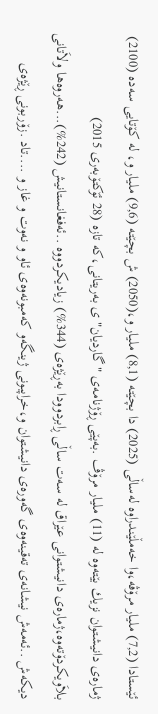ئێستادا (7,2) ملیار مرۆڤه‌،وا خه‌مڵێندراوه‌ له‌ساڵی‌ (2025) دا بچێته‌ (8,1) ملیار و،(2050) ش بچێته‌ (9,6) ملیار و، له‌ كۆتایی سه‌ده‌ (2100) ژماره‌ی‌ دانیشتوان نزیك بێته‌وه‌ له‌ (11) ملیار مرۆڤ .به‌پێی ڕۆژنامه‌ی‌ "گاردیان" ی‌ به‌ریتانی‌،كه‌ تازه‌ (28 ئۆكتۆبه‌ری‌ 2015) بلاَویكردۆته‌وه‌،ژماره‌ی‌ دانیشتوانی‌ عێراق له‌ سه‌ت ساڵی‌ ڕابردوودا به‌ڕێژه‌ی‌ (344%) زیادیكردووه‌ ..ئه‌فغانستانیش (242%)...هه‌روه‌ها ولاَتانی‌ دیكه‌ش ..ئه‌مه‌ش نیشانه‌ی‌ ته‌قینه‌وه‌ی‌ گه‌وره‌ی‌ دانیشتوان و،خراپبونی‌ ژینگه‌و كه‌مبونه‌وه‌ی‌ ئاو و نه‌وت و غاز و ....تاد .زۆربونی‌ ڕێژه‌ی‌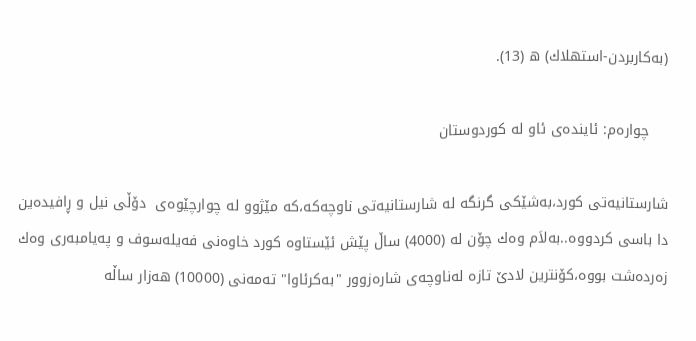(به‌كاربردن-استهلاك) ه‌ (13).

    چواره‌م: ئاینده‌ی‌ ئاو له‌ كوردوستان

شارستانیه‌تی‌ كورد،به‌شێكی‌ گرنگه‌ له‌ شارستانیه‌تی‌ ناوچه‌كه‌،كه‌ مێژوو له‌ چوارچێوه‌ی‌  دۆڵی‌ نیل و ڕافیده‌ین دا باسی‌ كردووه‌..به‌لاَم وه‌ك چۆن له‌ (4000) ساڵ پێش ئێستاوه‌ كورد خاوه‌نی‌ فه‌یله‌سوف و په‌یامبه‌ری‌ وه‌ك زه‌رده‌شت بووه‌،كۆنترین لادێ‌ تازه‌ له‌ناوچه‌ی‌ شاره‌زوور "به‌كرئاوا" ته‌مه‌نی‌ (10000) هه‌زار ساڵه‌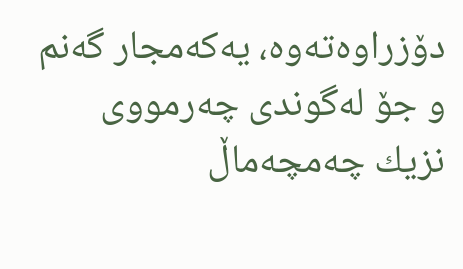دۆزراوه‌ته‌وه‌، یه‌كه‌مجار گه‌نم و جۆ له‌گوندی‌ چه‌رمووی‌ نزیك چه‌مچه‌ماڵ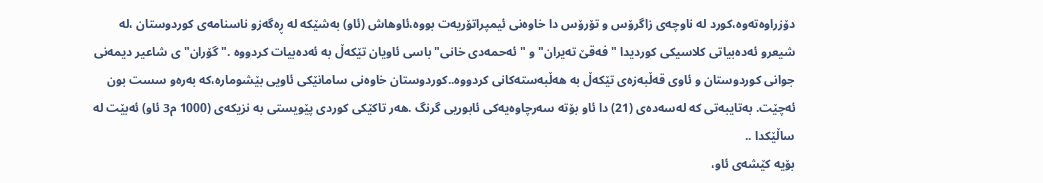دۆزراوه‌ته‌وه‌،كورد له‌ ناوچه‌ی‌ زاگرۆس و تۆرۆس دا خاوه‌نی‌ ئیمپراتۆریه‌ت بووه‌،ئاوهاش (ئاو) به‌شێكه‌ له‌ ڕه‌گه‌زو ناسنامه‌ی‌ كوردوستان ،له‌ شیعرو ئه‌ده‌بیاتی‌ كلاسیكی‌ كوردیدا "فه‌قێ ته‌یران" و "ئه‌حمه‌دی‌ خانی‌" باسی‌ ئاویان تێكه‌ڵ به‌ ئه‌ده‌بیات كردووه‌ ." گۆران" ی‌ شاعیر دیمه‌نی‌ جوانی‌ كوردوستان و ئاوی‌ قه‌ڵبه‌زه‌ی‌ تێكه‌ڵ به‌ هه‌ڵبه‌سته‌كانی‌ كردووه‌..كوردوستان خاوه‌نی‌ سامانێكی‌ ئاویی بێشوماره‌،كه‌ به‌ره‌و سست بون ئه‌چێت. به‌تایبه‌تی‌ كه‌ له‌سه‌ده‌ی‌ (21) دا ئاو بۆته‌ سه‌رچاوه‌یه‌كی‌ ئابوریی گرنگ .هه‌ر تاكێكی‌ كوردی‌ پێویستی‌ به‌ نزیكه‌ی‌ (1000 م3 ئاو) ئه‌بێت له‌ ساڵێكدا ..
بۆیه‌ كێشه‌ی‌ ئاو،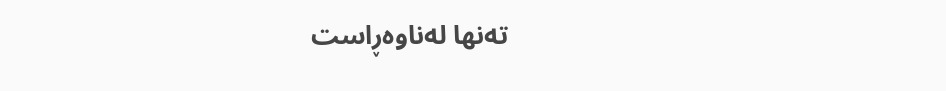ته‌نها له‌ناوه‌ڕاست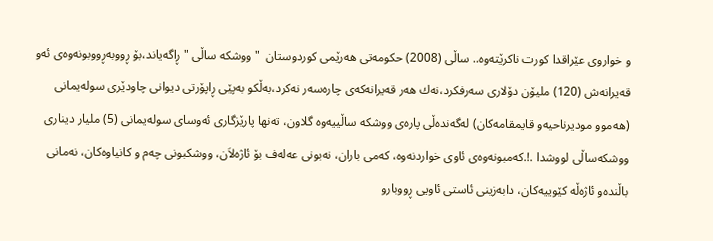و خواروی‌ عێراقدا كورت ناكرێته‌وه‌.. ساڵی‌ (2008) حكومه‌تی‌ هه‌رێمی‌ كوردوستان  "ووشكه‌ ساڵی‌ " ڕاگه‌یاند،بۆ ڕووبه‌ڕووبونه‌وه‌ی‌ ئه‌و قه‌یرانه‌ش (120) ملیۆن دۆلاری‌ سه‌رفكرد،نه‌ك هه‌ر قه‌یرانه‌كه‌ی‌ چاره‌سه‌ر نه‌كرد،به‌ڵكو به‌پێی ڕاپۆرتی‌ دیوانی‌ چاودێری‌ سوله‌یمانی‌ (هه‌موو مودیرناحیه‌و قایمقامه‌كان) له‌گه‌نده‌ڵی‌ پاره‌ی‌ ووشكه‌ ساڵییه‌وه‌ گلاون، ته‌نها پارێزگاری‌ ئه‌وسای‌ سوله‌یمانی‌ (5) ملیار دیناری‌ ووشكه‌ساڵی‌ لووشدا .!.كه‌مبونه‌وه‌ی‌ ئاوی‌ خواردنه‌وه‌، كه‌می‌ باران، نه‌بونی‌ عه‌له‌ف بۆ ئاژه‌لاَن، ووشكبونی‌ چه‌م و كانیاوه‌كان، نه‌مانی‌ باڵنده‌و ئاژه‌ڵه‌ كێوییه‌كان، دابه‌زینی‌ ئاستی‌ ئاویی ڕووبارو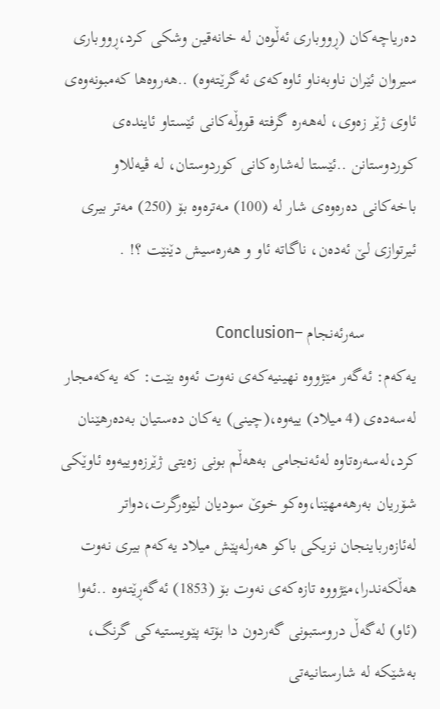ده‌ریاچه‌كان (ڕووباری‌ ئه‌ڵوه‌ن له‌ خانه‌قین وشكی‌ كرد،ڕووباری‌ سیروان ئێران ناوبه‌ناو ئاوه‌كه‌ی‌ ئه‌گرێته‌وه‌) ..هه‌روه‌ها كه‌مبونه‌وه‌ی‌ ئاوی‌ ژێر زه‌وی‌، له‌هه‌ره‌ گرفته‌ قووڵه‌كانی‌ ئێستاو ئاینده‌ی‌ كوردوستانن ..ئێستا له‌شاره‌كانی‌ كوردوستان، له‌ ڤیه‌للاو باخه‌كانی‌ ده‌ره‌وه‌ی‌ شار له‌ (100) مه‌تره‌وه‌ بۆ (250) مه‌تر بیری‌ ئیرتوازی‌ لێ ئه‌ده‌ن، ناگاته‌ ئاو و هه‌ره‌سیش دێنێت ؟! .

            سه‌رئه‌نجام –Conclusion
یه‌كه‌م: ئه‌گه‌ر مێژووه‌ نهینیه‌كه‌ی‌ نه‌وت ئه‌وه‌ بێت: كه‌ یه‌كه‌مجار له‌سه‌ده‌ی‌ (4 میلاد) ییه‌وه‌،(چینی‌) یه‌كان ده‌ستیان به‌ده‌رهێنان كرد،له‌سه‌ره‌تاوه‌ له‌ئه‌نجامی‌ به‌هه‌ڵم بونی‌ زه‌یتی‌ ژێرزه‌وییه‌وه‌ ئاوێكی‌ شۆریان به‌رهه‌مهێنا،وه‌كو خوێ سودیان لێوه‌رگرت،دواتر له‌ئازه‌رباینجان نزیكی‌ باكو هه‌رله‌پێش میلاد یه‌كه‌م بیری‌ نه‌وت هه‌ڵكه‌ندرا،مێژووه‌ تازه‌كه‌ی‌ نه‌وت بۆ (1853) ئه‌گه‌ڕێته‌وه‌ ..ئه‌وا (ئاو) له‌گه‌ڵ دروستبونی‌ گه‌ردون دا بۆته‌ پێویستیه‌كی‌ گرنگ، به‌شێكه‌ له‌ شارستانیه‌تی‌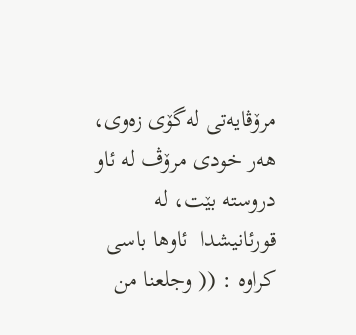مرۆڤایه‌تی‌ له‌گۆی‌ زه‌وی‌، هه‌ر خودی‌ مرۆڤ له‌ ئاو دروسته‌ بێت، له‌ قورئانیشدا  ئاوها باسی‌ كراوه‌ : (( وجلعنا من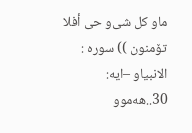ما‌و كل شی‌‌و حی أفلا تۆمنون )) سوره‌ : الانبیا‌و –ایه‌: 30..هه‌موو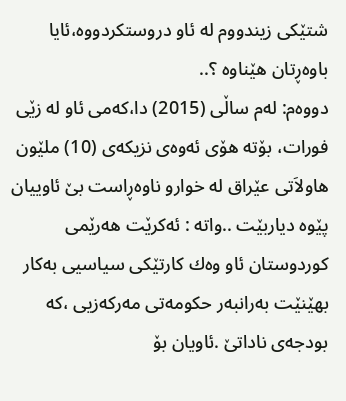شتێكی‌ زیندووم له‌ ئاو دروستكردووه‌،ئایا باوه‌ڕتان هێناوه‌ ؟..
دووه‌م: له‌م ساڵی‌ (2015) دا،كه‌می‌ ئاو له‌ زێی فورات، بۆته‌ هۆی‌ ئه‌وه‌ی‌ نزیكه‌ی‌ (10) ملێون هاولاَتی‌ عێراق له‌ خوارو ناوه‌ڕاست بێ ئاوییان پێوه‌ دیاربێت ..واته‌ : ئه‌كرێت هه‌رێمی‌ كوردوستان ئاو وه‌ك كارتێكی‌ سیاسیی به‌كار بهێنێت به‌رانبه‌ر حكومه‌تی‌ مه‌ركه‌زیی ،كه‌ بودجه‌ی‌ ناداتێ‌ .ئاویان بۆ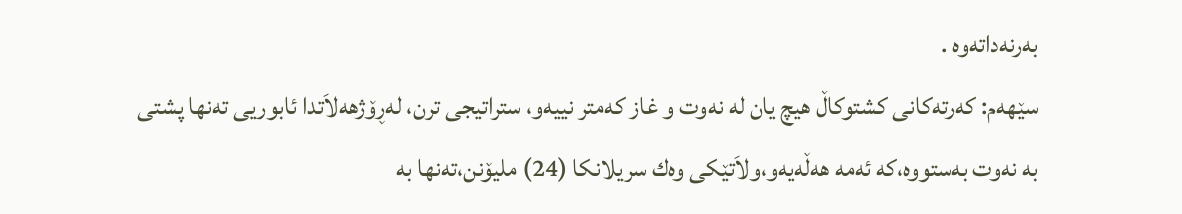به‌رنه‌داته‌وه‌ .
سێهه‌م: كه‌رته‌كانی‌ كشتوكاڵ هیچ یان له‌ نه‌وت و غاز كه‌متر نییه‌و، ستراتیجی‌ ترن، له‌ڕۆژهه‌لاَتدا ئابوریی ته‌نها پشتی‌ به‌ نه‌وت به‌ستووه‌،كه‌ ئه‌مه‌ هه‌ڵه‌یه‌و،ولاَتێكی‌ وه‌ك سریلانكا (24) ملیۆنن،ته‌نها به‌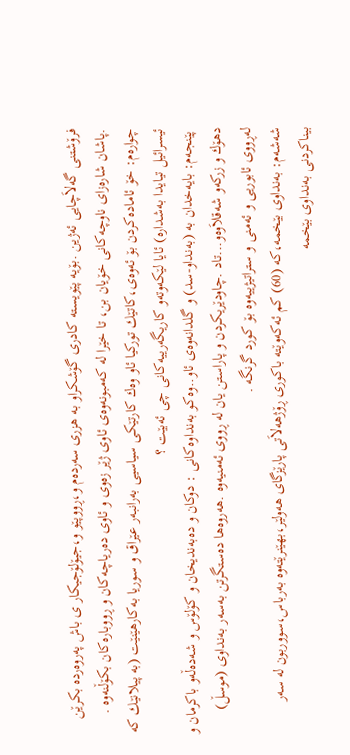فرۆشتنی‌ گه‌لاَچایی ئه‌ژین .بۆیه‌ پێویسته‌ كادری‌ گۆشكراو به‌ هزری‌ سه‌رده‌م و،ڕووپێو و،جیۆلۆجیكار ی‌ باش په‌روه‌رده‌ بكرێن .پاشان شاره‌زای‌ ناوچه‌كانی‌ خۆیان بن، تا خێرا له‌ كه‌مبونه‌وه‌ی‌ ئاوی‌ ژێر زه‌وی‌ و ئاوی‌ ده‌ریاچه‌كان و ڕووباره‌كان بكۆڵنه‌وه‌ .
چواره‌م: خۆ ئاماده‌كردن بۆ ئه‌وه‌ی‌،كاتێك توركیا ئاو وه‌ك كارتێكی‌ سیاسیی به‌رانبه‌ر عێراق و سوریا به‌كارهێنێت (به‌ پیلانێك كه‌ ئیسرائیل تیایدا به‌شداره‌) ئایا لێكه‌وته‌و كاریگه‌رییه‌كانی‌ چی‌ ئه‌بێت ؟
 پێنجه‌م: بایه‌خدان به‌ (به‌نداو-سد) و گلدانه‌وه‌ی‌ ئاو..وه‌كو به‌نداوه‌كانی‌ : دوكان و ده‌به‌ندیخان و كۆلۆس و شه‌ده‌ڵه‌و باكرمان و دهۆك و زركه‌و شه‌قلاَوه‌و...تاد .چاودێریكردن و پاراستن یان له‌ ڕووی‌ ئه‌منیه‌وه‌ .هه‌روه‌ها ده‌ستگرتن به‌سه‌ر به‌نداوی‌ (موسڵ) له‌ڕووی‌ ئابوریی و ئه‌منی‌ و ستراتیژییه‌وه‌ بۆ كورد گرنگه‌ .
شه‌شه‌م: به‌نداوی‌ بێخمه‌،كه‌ (60) كم ئه‌كه‌وێته‌ باكوری‌ ڕۆژهه‌لاَتی‌ پارێزگای‌ هه‌ولێر،بهێنرێته‌وه‌ به‌رباس،سووربون له‌ سه‌ر بیناكردنی‌ به‌نداوی‌ بێخمه‌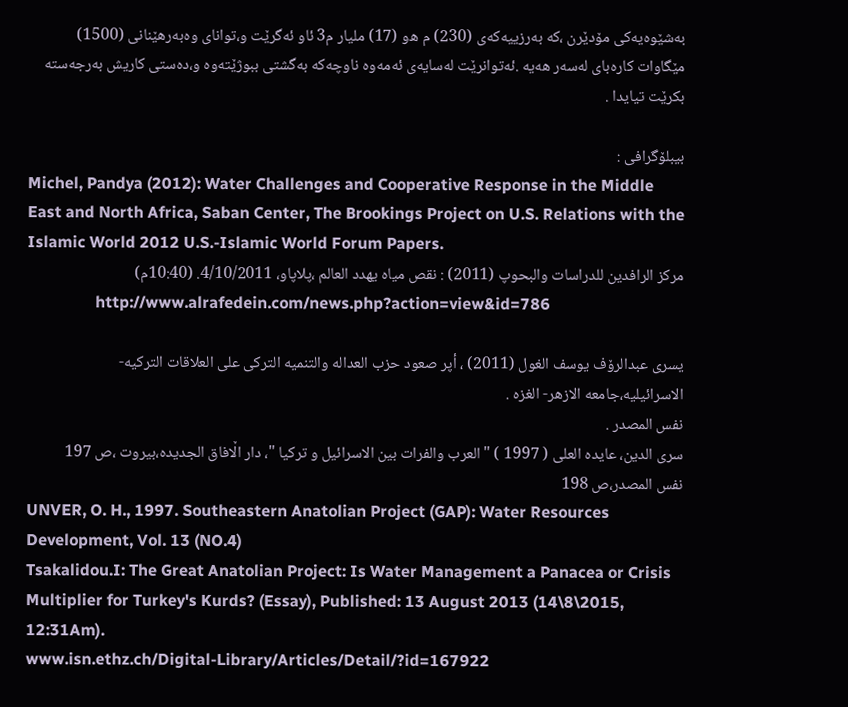به‌شێوه‌یه‌كی‌ مۆدێرن ،كه‌ به‌رزییه‌كه‌ی‌ (230) م ه‌و (17) ملیار م3 ئاو ئه‌گرێت و،توانای‌ وه‌به‌رهێنانی‌ (1500) مێگاوات كاره‌بای‌ له‌سه‌ر هه‌یه‌ .ئه‌توانرێت له‌سایه‌ی‌ ئه‌مه‌وه‌ ناوچه‌كه‌ به‌گشتی‌ ببوژێته‌وه‌ و،ده‌ستی‌ كاریش به‌رجه‌سته‌ بكرێت تیایدا .

بیبلۆگرافی‌ :
Michel, Pandya (2012): Water Challenges and Cooperative Response in the Middle East and North Africa, Saban Center, The Brookings Project on U.S. Relations with the Islamic World 2012 U.S.-Islamic World Forum Papers.
مركز الرافدین للدراسات والبحوپ (2011) : نقص میاه یهدد العالم ،پلاپا‌و، 4/10/2011. (10:40م)
                 http://www.alrafedein.com/news.php?action=view&id=786

یسری عبدالرۆف یوسف الغول (2011) ، أپر صعود حزب العداله‌ والتنمیه‌ التركی علی‌ العلاقات التركیه‌- الاسرائیلیه‌،جامعه‌ الازهر- الغزه‌ .
نفس المصدر .
سری الدین، عایده‌ العلی ( 1997 ) "العرب والفرات بین الاسرائیل و تركیا "، دار اڵافاق الجدیده‌،بیروت ،ص 197
نفس المصدر،ص 198
UNVER, O. H., 1997. Southeastern Anatolian Project (GAP): Water Resources Development, Vol. 13 (NO.4)
Tsakalidou.I: The Great Anatolian Project: Is Water Management a Panacea or Crisis Multiplier for Turkey's Kurds? (Essay), Published: 13 August 2013 (14\8\2015, 12:31Am).
www.isn.ethz.ch/Digital-Library/Articles/Detail/?id=167922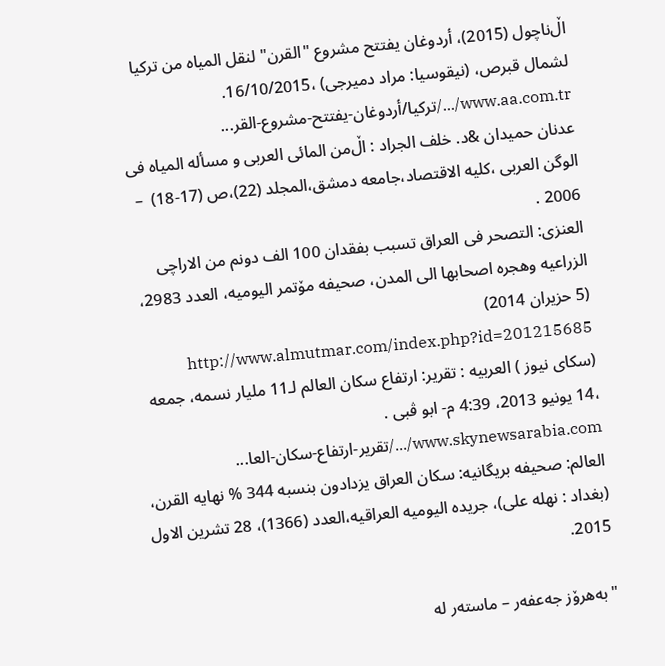اڵ‌ناچول (2015)، أردوغان یفتتح مشروع "القرن" لنقل المیاه من تركیا لشمال قبرص، (نیقوسیا: مراد دمیرجی) ،16/10/2015. www.aa.com.tr/.../تركیا/أردوغان-یفتتح-مشروع-القر...
عدنان حمیدان &د. خلف الجراد : اڵ‌من المائی العربی و مسأله‌ المیاه فی الوگن العربی ،كلیه‌ الاقتصاد،جامعه‌ دمشق،المجلد (22)،ص (17-18)  – 2006 .
العنزی: التصحر فی العراق تسبب بفقدان 100 الف دونم من الاراچی الزراعیه‌ وهجره‌ اصحابها الی‌ المدن، صحیفه‌ مۆتمر الیومیه‌، العدد 2983، (5 حزیران 2014) http://www.almutmar.com/index.php?id=201215685
(سكای‌ نیوز ) العربیه‌ : تقریر: ارتفاع سكان العالم لـ11 ملیار نسمه‌، جمعه‌ ،14 یونیو 2013، 4:39 م- ابو ڤبی . www.skynewsarabia.com/.../تقریر-ارتفاع-سكان-العا...
العالم: صحیفه‌ بریگانیه‌: سكان العراق یزدادون بنسبه‌ 344 % نهایه‌ القرن، (بغداد : نهله‌ علی)، جریده‌ الیومیه‌ العراقیه‌،العدد (1366)، 28 تشرین الاول 2015.

"به‌هرۆز جه‌عفه‌ر – ماسته‌ر له‌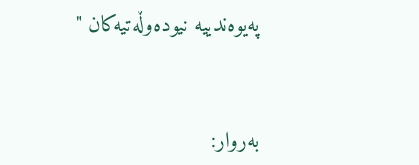په‌یوه‌ندییه‌ نیوده‌وڵه‌تیه‌كان "


به‌روار: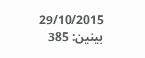29/10/2015
بینین: 385